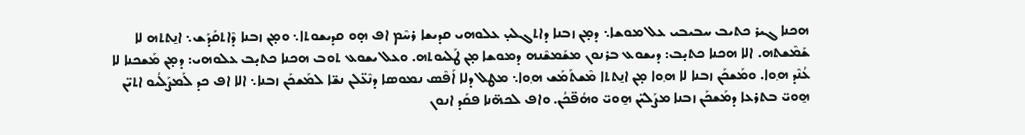ܗܟܢܐ ܓܝܪ ܟܬܝܒ ܚܒܝܒܝ ܥܠ ܡܘܫܐ܆ ܕܡ̣ܢ ܙܒܢܐ ܕܐܬܓܠܝ̣ ܥܠܘܗܝ ܩܕܝܫܐ ܪܚܶܡ ܐܦ ܗ̣ܘ ܩܕܝܫܘܬܐ܆ ܘܡ̣ܢ ܙܒܢܐ ܕܶܐܬܩܰܕܰܫ܆ ܐܢ̱ܬܬܗ ܠܐ ܫܰܡܶܫܬܗ. ܐܠܐ ܗܟܢܐ ܟܬܝ̣ܒ: ܕܝܫܘܥ ܒܪܢܘܢ ܡܫܰܡܫܶܢܗ ܕܡܘܫܐ ܡ̣ܢ ܛܰܠܝܘܬܗ. ܘܥܠ ܝܫܘܥ ܬܘܒ ܗܟܢܐ ܟܬܝ̣ܒ ܥܠܘܗܝ: ܕܡ̣ܢ ܡܰܫܟܢܐ ܠܐ ܥܳܢܶܕ ܗ݂ܘܐ. ܘܡܰܫܟܰܢ ܙܒܢܐ ܠܐ ܗ݂ܘܐ ܡ̣ܢ ܐܢ̱ܬܬܐ ܡܶܫܬܰܡܰܫ ܗ݂ܘܐ܆ ܡܛܠ ܕܠܐ ܐܰܦܶܣ ܢܡܘܣܐ ܕܢܶܥ̈ܠܢ ܢܫ̈ܐ ܠܡܰܫܟܰܢ ܙܒܢܐ܆ ܐܠܐ ܐܦ ܟܕ ܠܰܡܨܰܠܳܝܘ ܐܬܝ̈ܢ ܗ̱ܘܝ̈ ܒܬܪܥܐ ܕܡܰܫܟܰܢ ܙܒܢܐ ܡܨܰܠܝ̈ܢ ܗ̱ܘܝ̈ ܘܗܳܦ̈ܟܳܢ. ܘܐܦ ܠܟܗ̈ܢܐ ܦܩܰܕ ܐܢܘܢ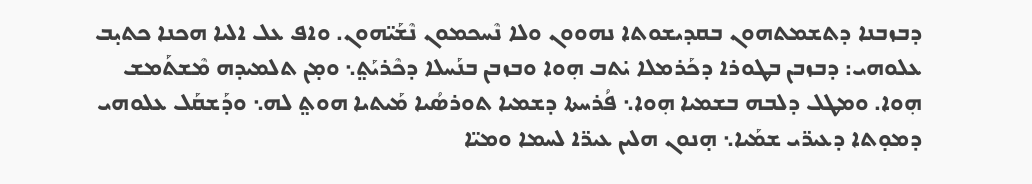ܕܒܙܒܢܐ ܕܬܫܡܬܗܘܢ ܒܩܕܝܫܘܬܐ ܢܗܘܘܢ ܘܠܐ ܢܶܚܟܡܘܢ ܢܶܫܰܝ̈ܗܘܢ. ܘܐܦ ܥܠ ܐܠܝܐ ܗܟܢܐ ܟܬܝ̣ܒ ܥܠܘܗܝ: ܕܒܙܒܢ ܒܛܘܪܐ ܕܟܰܪܡܠܐ ܝ̇ܬܒ ܗ݂ܘܐ ܘܒܙܒܢ ܒܢܰܚܠܐ ܕܟܶܪܝܰܬ݀܆ ܘܡ̣ܢ ܬܠܡܝܕܗ ܡܶܫܬܰܡܫ ܗ݂ܘܐ. ܘܡܛܠ ܕܠܒܗ ܒܫܡܝܐ ܗ݂ܘܐ܆ ܦܳܪܚܬܐ ܕܫܡܝܐ ܬܘܪܣܳܝܐ ܡܰܝܬܝܐ ܗܘܬ݀ ܠܗ܆ ܘܕܰܫܩܰܠ ܥܠܘܗܝ ܕܡܘ̣ܬܐ ܕܥܝܪ̈ܝ ܫܡܰܝܐ܆ ܗ̣ܢܘܢ ܗܠܝܢ ܥܝܪ̈ܐ ܠܚܡܐ ܘܡܝ̈ܐ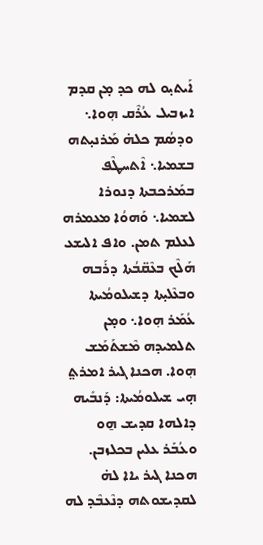ܐܰܝܬܝ̣ܘ ܠܗ ܟܕ ܡ̣ܢ ܩܕܡ ܐܝܙܒܝܠ ܥܳܪܶܩ ܗ݂ܘܐ܆ ܘܕܣܳܡ ܟܠܗ̇ ܡܰܪܢܝ̣ܬܗ ܒܫܡܝܐ܆ ܐܶܬܚܛܶܦ ܒܡܰܪܟܒܬܐ ܕܢܘܪܐ ܠܫܡܝܐ܆ ܘܰܗܘܳܐ ܡܥܡܪܗ ܠܥܠܡ ܬܡܢ. ܘܐܦ ܐܠܝܫܥ ܗܰܠܶܟ ܒܥܶܩ̈ܒܳܬܐ ܕܪܰܒܗ ܘܒܥܶܠܝ̣ܬܐ ܕܫܝܠܘܡܳܝܬܐ ܥܳܡܰܪ ܗ݂ܘܐ܆ ܘܡ̣ܢ ܬܠܡܝܕܗ ܡܶܫܬܰܡܰܫ ܗ݂ܘܐ. ܗܟܢܐ ܓܝܪ ܐܡܪܬ݀ ܗ̣ܝ ܫܝܠܘܡܳܝܬܐ: ܕܰܢܒܺܝܗ ܕܐܠܗܐ ܩܕܝܫ ܗ̱ܘ ܘܥܳܒܰܪ ܥܠܝܢ ܒܟܠܙܒܢ. ܗܟܢܐ ܓܝܪ ܝܐܐ ܠܗ̇ ܠܩܕܝܫܘܬܗ ܕܢܶܥܒܶܕ ܠܗ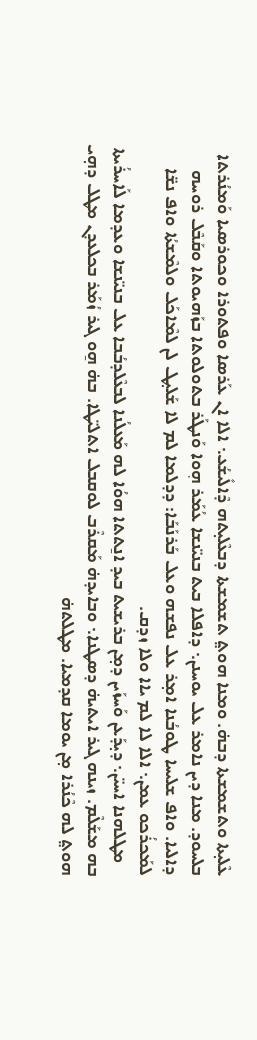ܥܶܠܝ̣ܬܐ ܘܬܫܡܫܬܐ ܕܒܗ̇. ܘܡܢܐ ܗܘܬ݀ ܬܫܡܫܬܐ ܕܒܥܶܠܝ̣ܬܗ ܕܶܐܠܺܝܫܳܥ܆ ܐܠܐ ܐܢ ܥܰܪܣܐ ܘܦܬܘܪܐ ܘܟܘܪܣܝܐ ܘܰܡܢܳܪܬܐ ܒܠܚܘܕ. ܡܢܐ ܕܝܢ ܢܐܡܪ ܥܠ ܝܘܚܢܢ܆ ܕܐܦܠܐ ܒܝܬ ܒܢܝ̈ܢܫܐ ܥܳܡܰܪ ܗ݂ܘܐ ܘܰܢܛܰܪ ܒܬܘܠܘܬܐ ܒܙܰܗܝܘܬܐ ܘܩܰܒܶܠ ܪܘܚܗ ܕܐܠܝܐ. ܘܐܦ ܫܠܝܚܐ ܛܘܒܳܢܐ ܐܡ̣ܪ ܥܠ ܢܦܫܗ ܘܥܠ ܒܰܪܢܰܒܰܐ: ܕܕܠܡܐ ܠܡ ܠܐ ܫܰܠܝ̣ܛ ܠܢ ܠܡܶܐܟܰܠ ܘܠܡܶܫܬܳܐ ܘܐܦ ܢܫ̈ܐ ܠܡܰܟܪܳܟܘ ܥܡܢ܆ ܐܠܐ ܠܐ ܠܡ ܝܐܐ ܘܠܐ ܙܕܩ.
   ܡܛܠܗܢܐ ܐܚܝ̈ܢ܆ ܕܝ̣ܕܰܥܢ ܘܰܚܙܰܝܢ ܕܡ̣ܢ ܒܪܝܫܝܬ ܒܝܕ ܐܢ̱ܬܬܐ ܗܘܳܐ ܠܗ ܡܰܥܠܳܢܐ ܠܒܥܶܠܕܒܳܒܐ ܥܠ ܒܢܝ̈ܢܫܐ ܘܥܕܡܐ ܠܰܐܚܪܳܝܬܐ ܒܗ ܡܫܰܠܶܡ. ܙܝܢܗ ܓܝܪ ܐܝܬܝܗ̇ ܕܣܛܢܐ܆ ܘܒܐܝܕܗ̇ ܡܰܩܪܶܒ ܠܘܩܒܠ ܐܬܠܝ̈ܛܐ. ܒܗ̇ ܗ̱ܘ ܓܝܪ ܙܳܡܰܪ ܒܟܠܥܕܢ ܡܛܠ ܕܗ̣ܝ ܗܘܬ݀ ܠܗ ܟܶܢܳܪܐ ܡ̣ܢ ܝܘܡܐ ܩܕܡܝܐ. ܡܛܠܬܗ̇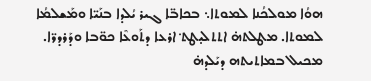ܗܘܳܐ ܡܘܠܟܳܢܐ ܠܡܘܬܐ܆ ܒܟܐܒ̈ܐ ܓܝܪ ܝܳܠܕܐ ܒܢܰܝ̈ܐ ܘܡܰܫܠܡܳܐ ܠܡܘܬܐ. ܡܛܠܬܗ̇ ܐܬܬܠܝ̣ܛܬ݀ ܐܪܥܐ ܕܬܰܘܥܶܐ ܟܘ̈ܒܐ ܘܕܰܪܕܪ̈ܐ. ܡܟܝܠ ܒܡܐܬܝܬܗ ܕܝܰܠܕܗ̇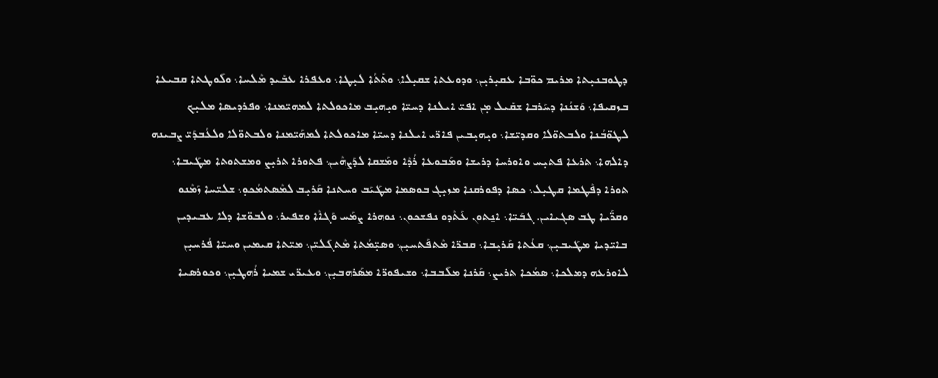ܕܛܘܒܢܝ̣ܬܐ ܡܪܝܡ ܟܘ̈ܒܐ ܥܩܝ̣ܪܝ̣ܢ܆ ܘܕܘܥܬܐ ܫܩܝ̣ܠܐ܆ ܘܬܺܬܳܐ ܠܝ̣ܛܐ܆ ܘܥܦܪܐ ܥܒܺܝܕ ܡܶܠܚܐ܆ ܘܠܰܘܛܬܐ ܩܒܝܥܐ ܒܙܩܝܦܐ܆ ܘܰܫܢܳܢܐ ܕܚܰܪܒܐ ܫܩܺܝܠ ܡ̣ܢ ܐܦܝ̈ ܐܝܠܢܐ ܕܚܝ̈ܐ ܘܝ̣ܗܝ̣ܒ ܡܐܟܘܠܬܐ ܠܡܗܝ̈ܡܢܐ܆ ܘܦܪܕܝܣܐ ܡܠܝ̣ܟ ܠܛܘ̈ܒܳܢܐ ܘܠܒܬܘ̈ܠܐ ܘܩܕܝ̈ܫܐ܆ ܘܝ̣ܗܝ̣ܒܝܢ ܦܐܪ̈ܝ ܐܝܠܢܐ ܕܚܝ̈ܐ ܡܐܟܘܠܬܐ ܠܡܗܰܝ̈ܡܢܐ ܘܠܒܬܘ̈ܠܐ ܘܠܥܳܒܕܰܝ̈ ܨܒܝܢܗ ܕܐܠܗܐ܆ ܬܪܥܐ ܦܬܝ̣ܚ ܘܐܘܪܚܐ ܕܪܝܫܐ ܘܡܰܒܘܥܐ ܪܳܕܶܐ ܘܡܰܫܩܐ ܠܕܰܨܗܶܝܢ܆ ܦܬܘܪܐ ܬܪܝ̣ܨ ܘܡܫܬܘܬܐ ܡܛܰܝܒܐ܆ ܬܘܪܐ ܕܦܶܛܡܐ ܩܛܝ̣ܠ܆ ܟܣܐ ܕܦܘܪܩܢܐ ܡܙܝ̣ܓ ܒܘܣܡܐ ܡܛܰܝܰܒ ܘܚܬܢܐ ܩܰܪܝ̣ܒ ܠܡܶܣܬܡܳܟܘ̣܆ ܫܠܝ̈ܚܐ ܙܰܡܶܢܘ ܘܩܪ̈ܰܝܐ ܛܒ ܣܓܝܐܝܢ. ܓܒܰܝ̈ܐ܆ ܐܢ̱ܬܘܢ ܥܰܬܶܕܘ ܢܦܫܟܘܢ܆ ܢܘܗܪܐ ܨܡܰܚ ܘܰܓܐܶܐ ܘܫܦܝܪ܆ ܘܠܒܘ̈ܫܐ ܕܠܐ ܥܒܝܕܝܢ ܒܐܝ̈ܕܝܐ ܡܛܰܝܒܝ̣ܢ܆ ܩܥܳܬܐ ܩܰܪܝ̣ܒܐ܆ ܩܒܪ̈ܐ ܡܶܬܦܰܬܚܝ̣ܢ܆ ܘܣܝ̣̈ܡܳܬܐ ܡܶܬܓܰܠܝ̈ܢ܆ ܡܝ̈ܬܐ ܩܝܡܝܢ ܘܚܝ̈ܐ ܦܳܪܚܝ̣ܢ ܠܐܘܪܥܗ ܕܡܠܟܐ܆ ܣܡܳܟܐ ܬܪܝܨ܆ ܩܰܪܢܐ ܡܠܰܒܒܐ܆ ܘܫܝܦܘܪ̈ܐ ܡܣܰܪܗܒܝ̣ܢ܆ ܘܥܝܪ̈ܝ ܫܡܝܐ ܪܳܗܛܝ̣ܢ܆ ܘܟܘܪܣܝܐ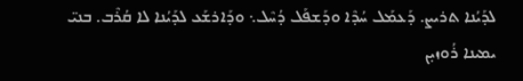ܠܕܰܝܳܢܐ ܬܪܝܨ. ܕܰܥܡܰܠ ܚܳܕܶܐ ܘܕܰܫܦܰܠ ܕܳܚܶܠ܆ ܘܕܰܐܪܫܰܥ ܠܕܰܝܳܢܐ ܠܐ ܩܳܪܶܒ. ܒܢܝ̈ ܝܡܝܢܐ ܪܳܘܙܝ̣ܢ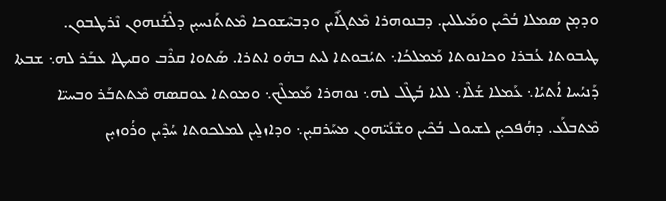ܘܕܡ̣ܢ ܣܡܠܐ ܒܳܟܶܝܢ ܘܡܰܝܠܠܝܢ. ܕܒܢܘܗܪܐ ܡܶܬܓܰܐܶܝܢ ܘܕܒܚܶܫܘܟܐ ܡܶܬܬܰܢܚܝ̣ܢ ܕܠܶܫܳܢܗܘܢ ܢܶܪܛܒܘܢ. ܛܝܒܘܬܐ ܥܳܒܪܐ ܘܟܐܢܘܬܐ ܡܰܡܠܟܳܐ܆ ܬܝܳܒܘܬܐ ܠܝܬ ܒܗ̇ܘ ܐܬܪܐ. ܣܰܬܘܐ ܩܪܶܒ ܘܩܝܛܐ ܥܒܰܪ ܠܗ܆ ܫܒܬܐ ܕܰܢܝܳܚܐ ܐܳܬܝܳܐ܆ ܥܰܡܠܐ ܫܳܠܶܐ܆ ܠܠܝܐ ܒܳܛܶܠ ܠܗ܆ ܢܘܗܪܐ ܡܰܡܠܶܟ܆ ܘܡܘܬܐ ܥܘܩܣܗ ܡܶܬܬܒܰܪ ܘܒܚܝ̈ܐ ܡܶܬܒܠܰܥ. ܕܗܳܦܟܝ̣ܢ ܠܫܝܘܠ ܒܳܟܶܝܢ ܘܫܶܢܰܝ̈ܗܘܢ ܡܚܰܪܩܝ̣ܢ܆ ܘܕܐܙܠ̱ܝܢ ܠܡܠܟܘܬܐ ܚܳܕܶܝܢ ܘܪܳܘܙܝ̣ܢ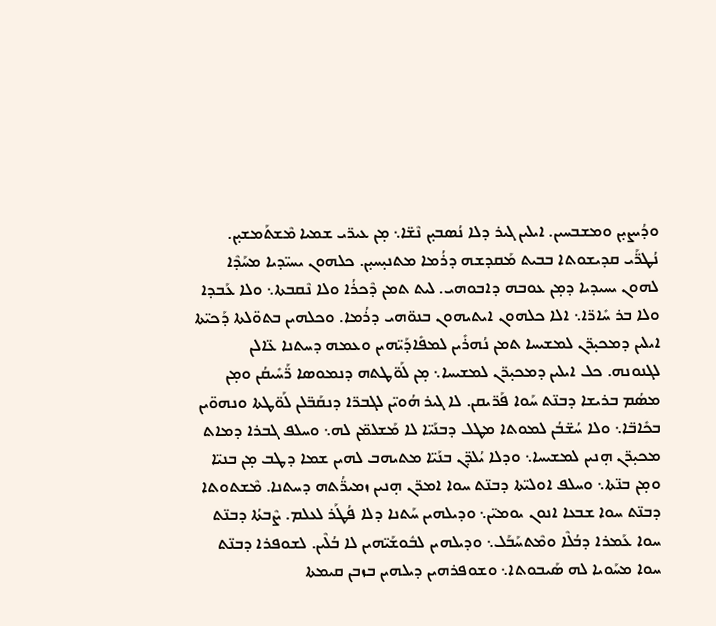ܘܕܳܝܨܝ̣ܢ ܘܡܫܒܚܝܢ. ܐܝܠܝܢ ܓܝܪ ܕܠܐ ܢܳܣܒܝ̣ܢ ܢܶܫ̈ܐ܆ ܡ̣ܢ ܥܝܪ̈ܝ ܫܡܝܐ ܡܶܫܬܰܡܫܝ̣ܢ. ܢܳܛܪ̈ܰܝ ܩܕܝܫܘܬܐ ܒܒܝܬ ܡܰܩܕܫܗ ܕܪܳܡܐ ܡܬܢܝ̣ܚܝ̣ܢ. ܟܠܗܘܢ ܝܚܝ̈ܕܝܐ ܡܚܰܕܶܐ ܠܗܘܢ ܝܚܝܕܝܐ ܕܡ̣ܢ ܥܘܒܗ ܕܐܒܘܗܝ. ܠܝܬ ܬܡܢ ܕܶܟܪܳܐ ܘܠܐ ܢܶܩܒܬܐ܆ ܘܠܐ ܥܰܒܕܐ ܘܠܐ ܒܪ ܚܺܐܪ̈ܐ܆ ܐܠܐ ܟܠܗܘܢ ܐܝܬܝܗܘܢ ܒܢܘ̈ܗܝ ܕܪܳܡܐ. ܘܟܠܗܝܢ ܒܬܘ̈ܠܬܐ ܕܰܟܝ̈ܬܐ ܐܝܠܝܢ ܕܡܟܝ̣ܪ̈ܢ ܠܡܫܝܚܐ ܬܡܢ ܢܳܗܪܺܝܢ ܠܡܦܺܐܕܰܝ̈ܗܝܢ ܘܥܡܗ ܕܚܬܢܐ ܥ̈ܐܠܢ ܠܓܢܘܢܗ. ܟܠ ܐܝܠܝܢ ܕܡܟܝ̣ܪ̈ܢ ܠܡܫܝܚܐ܆ ܡ̣ܢ ܠܰܘ̈ܛܬܗ ܕܢܡܘܣܐ ܪ̈ܰܚܺܝܩܳܢ ܘܡ̣ܢ ܡܣܳܡ ܒܪܝܫܐ ܕܒܢ̈ܬ ܚܰܘܐ ܦܰܪ̈ܝܩܢ. ܠܐ ܓܝܪ ܗܳܘܝ̈ܢ ܠܓܒܪ̈ܐ ܕܢܩܰܒ̈ܠܢ ܠܰܘ̈ܛܬܐ ܘܢܗܘ̈ܝܢ ܒܟܺܐܒ̈ܐ܆ ܘܠܐ ܚܳܫ̈ܒܳܢ ܠܡܘܬܐ ܡܛܠ ܕܒܢܰܝ̈ܐ ܠܐ ܡܰܫܠܡ̈ܢ ܠܗ܆ ܘܚܠܦ ܓܒܪܐ ܕܡܐܬ ܡܟܝ̣ܪ̈ܢ ܗ̣ܢܝܢ ܠܡܫܝܚܐ܆ ܘܕܠܐ ܝܳܠܕ̈ܢ ܒܢܰܝ̈ܐ ܡܬܝܗܒ ܠܗܝܢ ܫܡܐ ܕܛܒ ܡ̣ܢ ܒܢܝ̈ܐ ܘܡ̣ܢ ܒܢ̈ܬܐ܆ ܘܚܠܦ ܐܘܠܝ̈ܬܐ ܕܒܢ̈ܬ ܚܘܐ ܐܡܪ̈ܢ ܗ̣ܢܝܢ ܙܡܝܪ̈ܳܬܗ ܕܚܬܢܐ. ܡܶܫܬܘܬܐ ܕܒܢ̈ܬ ܚܘܐ ܫܒܥܐ ܐܢܘܢ ܝܘܡܝ̈ܢ܆ ܘܕܝܠܗܝܢ ܚܰܬܢܐ ܕܠܐ ܦܳܛܰܪ ܠܥܠܡ. ܨܶܒܬܳܐ ܕܒܢ̈ܬ ܚܘܐ ܥܰܡܪܐ ܕܒܳܠܶܐ ܘܡܶܬܚܰܒܰܠ܆ ܘܕܝܠܗܝܢ ܠܒܽܘܫܰܝ̈ܗܝܢ ܠܐ ܒܳܠܶܝܢ. ܠܫܘܦܪܐ ܕܒܢ̈ܬ ܚܘܐ ܡܚܰܘܝܐ ܠܗ ܣܰܝܒܘܬܐ܆ ܘܫܘܦܪܗܝܢ ܕܝܠܗܝܢ ܒܙܒܢ ܩܝܡܬܐ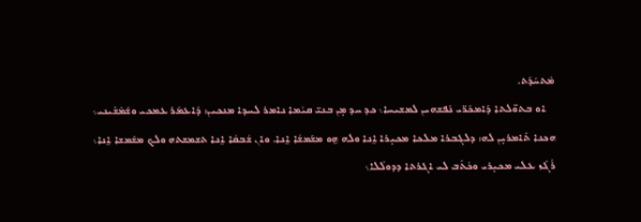ܡܶܬܚܰܕܰܬ.
   ܐܘ ܒܬܘ̈ܠܬܐ ܕܰܐܡܟܰܪ̈ܝ ܢܰܦܫܗܝܢ ܠܡܫܝܚܐ܆ ܟܕ ܚܕ ܡ̣ܢ ܒܢܝ̈ ܩܝܳܡܐ ܢܐܡܪ ܠܚܕܐ ܡܢܟܝܢ: ܕܶܐܥܡܰܪ ܥܡܟܝ ܘܫܰܡܶܫܺܝܢܝ܆ ܗܟܢܐ ܬܺܐܡܪܝ̣ܢ ܠܗ: ܕܠܓܒܪܐ ܡܠܟܐ ܡܟܝ̣ܪܐ ܐ̱ܢܐ ܘܠܗ ܗ̱ܘ ܡܫܰܡܫܳܐ ܐ̱ܢܐ. ܘܐܢ ܫܳܒܩܳܐ ܐ̱ܢܐ ܬܫܡܫܬܗ ܘܠܟ ܡܫܰܡܫܐ ܐ̱ܢܐ܆ ܪܳܓܶܙ ܥܠܝ ܡܟܝ̣ܪܝ ܘܟܳܬܶܒ ܠܝ ܐܓܪܬܐ ܕܕܘܠܳܠܐ܆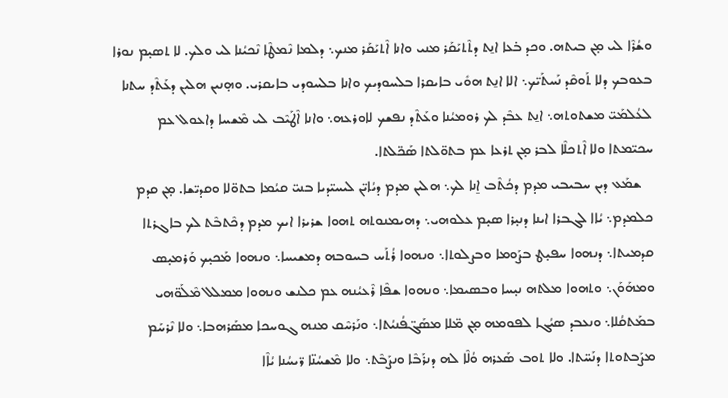ܘܫܳܪܶܐ ܠܝ ܡ̣ܢ ܒܝܬܗ. ܘܟܕ ܒ̇ܥܐ ܐܢ̱ܬ ܕܬܶܬܝܰܩܰܪ ܡܢܝ ܘܐܢܐ ܐܶܬܝܰܩܰܪ ܡܢܟ܆ ܕܠܡܐ ܢܶܡܛܶܐ ܢܶܟܝܳܢܐ ܠܝ ܘܠܟ. ܠܐ ܬܣܝ̣ܡ ܢܘܪܐ ܒܥܘܒܟ ܕܠܐ ܬܰܘܩܶܕ ܢܰܚܬܰܝ̈ܟ܆ ܐܠܐ ܐܢ̱ܬ ܗܘܺܝ ܒܐܝܩܪܐ ܒܠܚܘܕܝܟ ܘܐܢܐ ܒܠܚܘܕܝ ܒܐܝܩܪܝ. ܘܗ̣ܢܝܢ ܗܠܝܢ ܕܥܰܬܶܕ ܚܬܢܐ ܠܥܳܠܡܰܝ̈ ܡܫܬܘܬܗ܆ ܐܢ̱ܬ ܥܒܶܕ ܠܟ ܪܘܡܝܳܢܐ ܘܥܰܬܶܕ ܢܦܫܟ ܠܐܘܪܥܗ܆ ܘܐܢܐ ܐܶܛܰܝܶܒ ܠܝ ܡܶܫܚܐ ܕܐܥܘܠ ܥܡ ܚܟܝ̈ܡܬܐ ܘܠܐ ܐܶܬܟܠܶܐ ܠܒܪ ܡ̣ܢ ܬܪܥܐ ܥܡ ܒܬܘ̈ܠܬܐ ܣܰܟ̈ܠܬܐ.
   ܫܡܰܥ ܕܝܢ ܚܒܝܒܝ ܡܕܡ ܕܟܳܬܶܒ ܐ̱ܢܐ ܠܟ܆ ܗܠܝܢ ܡܕܡ ܕܝܳܐܝ̈ܢ ܠܝܚܝ̈ܕܝܐ ܒܢܝ̈ ܩܝܳܡܐ ܒܬܘ̈ܠܐ ܘܩܕܝ̈ܫܐ. ܡ̣ܢ ܩܕܡ ܟܠܡܕܡ܆ ܝܳܐܐ ܠܓܒܪܐ ܐܝܢܐ ܕܢܝ̣ܪܐ ܣܝ̣ܡ ܥܠܘܗܝ܆ ܕܗܝܡܢܘܬܗ ܬܗܘܐ ܫܪܝܪܐ ܐܝܟ ܡܕܡ ܕܟܶܬܒܶܬ ܠܟ ܒܐܓܪܬܐ ܩܕܡܝܬܐ܆ ܕܢܗܘܐ ܚܦܝ̣ܛ ܒܨܰܘܡܐ ܘܒܨܠܘܬܐ܆ ܘܢܗܘܐ ܪܳܬܰܚ ܒܚܘܒܗ ܕܡܫܝܚܐ܆ ܘܢܗܘܐ ܡܰܟܝ̣ܟ ܘܰܪܡܝ̣ܣ ܘܡܗܰܘܰܢ܆ ܘܬܗܘܐ ܡܠܬܗ ܢܝ̣ܚܐ ܘܒܣܝܡܐ܆ ܘܢܗܘܐ ܫܦܶܐ ܪܶܥܝܳܢܗ ܥܡ ܟܠܢܫ ܘܢܗܘܐ ܡܡܠܠ ܡܶܠܰܘ̈ܗܝ ܒܡܰܬܩܳܠܐ܆ ܘܢܥܒܕ ܣܝܳܓܐ ܠܦܘܡܗ ܡ̣ܢ ܡ̈ܠܐ ܡܣܰܓ̈ܦܳܢܝܳܬܐ܆ ܘܢܰܪܚܶܩ ܡܢܗ ܓܘܚܟܐ ܡܣܰܪܗܒܐ܆ ܘܠܐ ܢܶܪܚܰܡ ܡܨܰܒܬܘܬܐ ܕܢܰܚ̈ܬܐ. ܘܠܐ ܬܘܒ ܣܰܥܪܗ ܘܳܠܶܐ ܠܗ ܕܢܪܰܒܶܐ ܘܢܨܰܒܶܬ܆ ܘܠܐ ܡܶܫܚܳܢ̈ܐ ܪ̈ܝܚܳܢܐ ܝܳܐܶܐ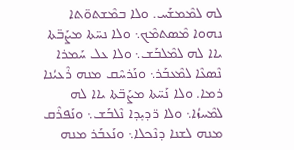ܠܗ ܠܡܶܡܫܰܚ. ܘܠܐ ܒܡܶܫܬܘ̈ܬܐ ܢܗܘܐ ܡܶܣܬܡܶܟ܆ ܘܠܐ ܢܚ̈ܬܐ ܡܨܰܒ̈ܬܐ ܝܐܐ ܠܗ ܠܡܶܠܒܰܫ܆ ܘܠܐ ܥܠ ܚܰܡܪܐ ܢܶܣܥܶܐ ܠܡܶܥܒܰܪ܆ ܘܢܰܪܚܶܩ ܡܢܗ ܪܶܥܝܳܢܐ ܪܡܐ. ܘܠܐ ܢܰܚ̈ܬܐ ܡܨܰܒ̈ܬܐ ܝܐܐ ܠܗ ܠܡܶܚܙܳܐ܆ ܘܠܐ ܪ̈ܕܝ̣ܕܐ ܢܶܠܒܰܫ܆ ܘܢܰܦܪܶܩ ܡܢܗ ܠܫܢܐ ܕܢܶܟܠܐ܆ ܘܢܰܥܒܰܪ ܡܢܗ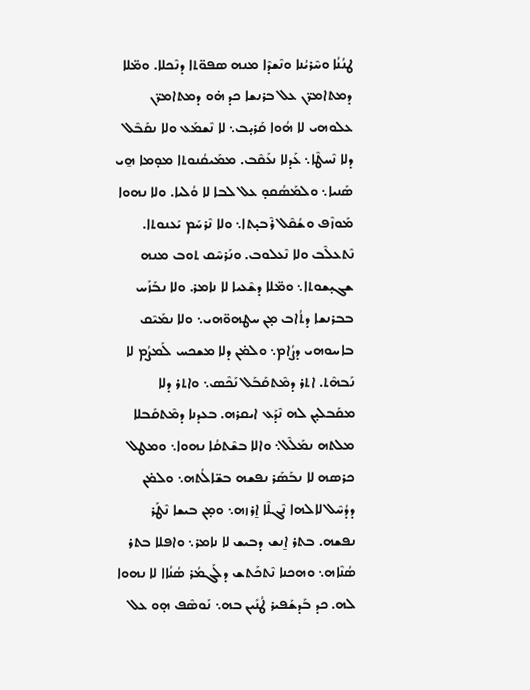ܛܢܳܢܳܐ ܘܚܶܪܝܳܢܐ ܘܢܶܫܕܶܐ ܡܢܗ ܣܦܘ̈ܬܐ ܕܢܶܟܠܐ. ܘܡ̈ܠܐ ܕܡܬܐܡܪ̈ܢ ܥܠ ܒܪܢܫܐ ܟܕ ܗ̇ܘ ܕܡܬܐܡܪ̈ܢ ܥܠܘܗܝ ܠܐ ܗܳܘܐ ܩܰܪܝ̣ܒ܆ ܠܐ ܢܶܫܡܰܥ ܘܠܐ ܢܩܰܒܶܠ ܕܠܐ ܢܶܚܛܶܐ܆ ܥܰܕܠܐ ܢܥܰܩܶܒ. ܡܡܰܝܩܳܢܘܬܐ ܡܘ̣ܡܐ ܗ̱ܝ ܣܰܢܝܐ܆ ܘܠܡܰܣܳܩܘ̣ ܥܠ ܠܒܐ ܠܐ ܘܳܠܝܐ. ܘܠܐ ܢܗܘܐ ܡܰܘܙܶܦ ܘܫܳܩܶܠ ܪܶܒܝ̣ܬܐ܆ ܘܠܐ ܢܶܪܚܰܡ ܝܰܥܢܘܬܐ. ܢܶܬܥܠܶܒ ܘܠܐ ܢܶܥܠܘܒ. ܘܢܰܪܚܶܩ ܬܘܒ ܡܢܗ ܫܓܝ̣ܫܘܬܐ܆ ܘܡ̈ܠܐ ܕܫܶܥܝܐ ܠܐ ܢܐܡܪ. ܘܠܐ ܢܒܰܙܰܚ ܒܒܪܢܫܐ ܕܬܳܐܒ ܡ̣ܢ ܚܛܗܘ̈ܗܝ܆ ܘܠܐ ܢܡܰܝܶܩ ܒܐܚܘܗܝ ܕܨܳܐܡ܆ ܘܠܡ̇ܢ ܕܠܐ ܡܫܟܚ ܠܰܡܨܳܡ ܠܐ ܢܰܒܗܶܬ. ܐܬܪ ܕܡܶܬܩܰܒܰܠ ܢܰܟܶܣ܆ ܘܐܬܪ ܕܠܐ ܡܩܰܒܠܝ̣ܢ ܠܗ ܢܶܕܰܥ ܐܝܩܪܗ. ܒܥܕܢܐ ܕܡܶܬܩܰܒܠܐ ܡܠܬܗ ܢܡܰܠܶܠ܆ ܘܐܠܐ ܒܫܶܬܩܳܐ ܢܗܘܐ܆ ܘܡܛܠ ܟܪܣܗ ܠܐ ܢܒܰܣܰܪ ܢܦܫܗ ܒܫ̈ܐܠܳܬܗ܆ ܘܠܡ̇ܢ ܕܕܳܚܶܠ ܠܐܠܗܐ ܢܶܓܠܶܐ ܐ̱ܪܙܗ܆ ܘܡ̣ܢ ܒܝܫܐ ܢܶܛܰܪ ܢܦܫܗ. ܒܬܪ ܐ̱ܢܫ ܕܒܝܫ ܠܐ ܢܐܡܪ܆ ܘܐܦܠܐ ܒܬܪ ܣܳܢܶܐܗ܆ ܘܗܟܢܐ ܢܶܬܟܰܬܫ ܕܠܰܓܡܳܪ ܣܳܢܳܐܐ ܠܐ ܢܗܘܐ ܠܗ. ܟܕ ܒܰܕܫܰܦܝܪ ܛܳܢܺܝܢ ܒܗ܆ ܢܰܘܣܶܦ ܗ̣ܘ ܥܠ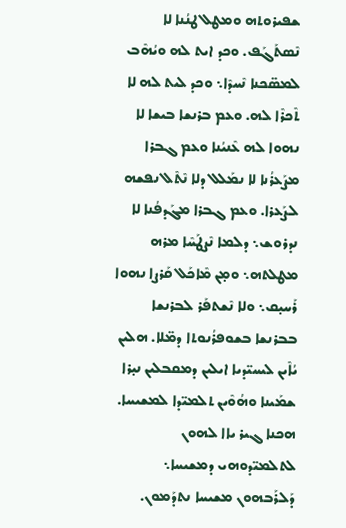ܫܦܝܪܘܬܗ ܘܡܛܠ ܛܢܳܢܐ ܠܐ ܢܶܣܬܰܓܰܦ. ܘܟܕ ܐܝܬ ܠܗ ܘܝܳܗܶܒ ܠܡܣ̈ܟܢܐ ܢܶܚܕܶܐ܆ ܘܟܕ ܠܝܬ ܠܗ ܠܐ ܬܶܟܪܶܐ ܠܗ. ܘܥܡ ܒܪܢܫܐ ܒܝܫܐ ܠܐ ܢܗܘܐ ܠܗ ܥܶܢܝܳܢܐ ܘܥܡ ܓܒܪܐ ܡܨܰܥܪܳܢܐ ܠܐ ܢܡܰܠܠ ܕܠܐ ܢܶܬܶܠ ܢܦܫܗ ܠܨܰܥܪܐ. ܘܥܡ ܓܒܪܐ ܡܓܰܕܦܳܢܐ ܠܐ ܢܕܪܘܫ܆ ܕܠܡܐ ܢܶܨܛܰܚܶܐ ܡܪܗ ܡܛܠܬܗ܆ ܘܡ̣ܢ ܡܶܐܟܰܠ ܩܰܪܨܐ ܢܗܘܐ ܪܰܚܝ̣ܩ܆ ܘܠܐ ܢܶܫܬܦܰܪ ܠܒܪܢܫܐ ܒܒܪܢܫܐ ܒܫܘܦܪܳܢܘܬܐ ܕܡ̈ܠܐ. ܗܠܝܢ ܝܳܐܶܝܢ ܠܝܚܝ̈ܕܝܐ ܐܝܠܝܢ ܕܡܩܒܠܝܢ ܢܝ̣ܪܐ ܫܡܰܝܢܐ ܘܗܳܘܶܝܢ ܬܠܡܝ̈ܕܐ ܠܡܫܝܚܐ. ܗܟܢܐ ܓܝܪ ܝܐܐ ܠܗܘܢ ܠܬܠܡܝ̈ܕܘܗܝ ܕܡܫܝܚܐ܆ ܕܰܠܪܰܒܗܘܢ ܡܫܝܚܐ ܢܬܕܰܡܘܢ.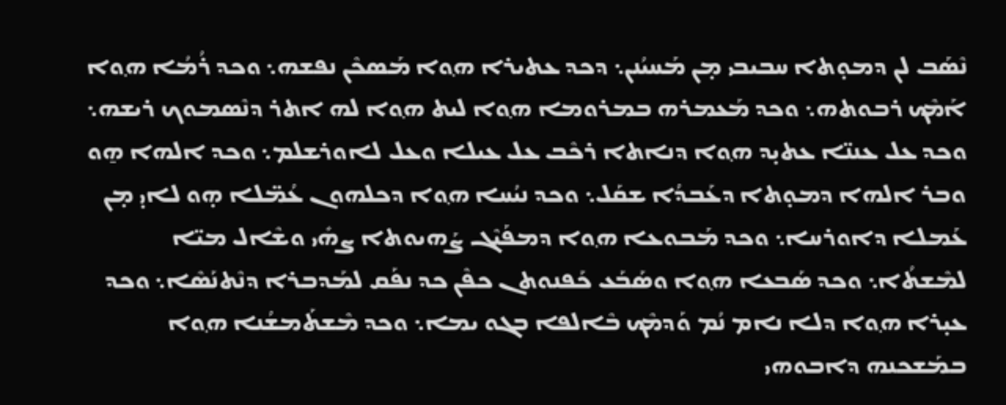ܢܶܣܰܒ ܠܢ ܕܡܘ̣ܬܐ ܚܒܝܒܝ ܡ̣ܢ ܡܰܚܝܳܢܢ܆ ܕܟܕ ܥܬܝܪܐ ܗ݂ܘܐ ܡܰܣܟܶܢ ܢܦܫܗ܆ ܘܟܕ ܪܳܡܳܐ ܗ݂ܘܐ ܐܰܡܶܟ ܪܒܘܬܗ܆ ܘܟܕ ܡܰܥܡܪܗ ܒܡܪܘܡܐ ܗ݂ܘܐ ܠܝܬ ܗ݂ܘܐ ܠܗ ܐܬܪ ܕܢܶܣܡܘܟ ܪܝܫܗ܆ ܘܟܕ ܥܠ ܥܢܢ̈ܐ ܥܬܝ̣ܕ ܗ݂ܘܐ ܕܢܐܬܐ ܪܟܶܒ ܥܠ ܥܝܠܐ ܘܥܠ ܠܐܘܪܫܠܡ܆ ܘܟܕ ܐܠܗܐ ܗ̱ܘ ܘܒܪ ܐܠܗܐ ܕܡܘ̣ܬܐ ܕܥܰܒܕܳܐ ܫܩܰܠ܆ ܘܟܕ ܢܝܳܚܐ ܗ݂ܘܐ ܕܟܠܗܘܢ ܥܳܡ̈ܠܐ ܗ̣ܘ ܠܐܝ̣ ܡ̣ܢ ܥܰܡܠܐ ܕܐܘܪܚܐ܆ ܘܟܕ ܡܰܒܘܥܐ ܗ݂ܘܐ ܕܡܦܰܝܶܓ ܨܰܗܝܘܬܐ ܨܗܺܝ ܘܫܶܐܠ ܡܝ̈ܐ ܠܡܶܫܬܳܐ܆ ܘܟܕ ܣܰܒܥܐ ܗ݂ܘܐ ܘܣܰܒܰܥ ܟܰܦܢܘܬܢ ܟܦܶܢ ܟܕ ܢܦܰܩ ܠܡܰܕܒܪܐ ܕܢܶܬܢܰܣܶܐ܆ ܘܟܕ ܥܝ̣ܪܐ ܗ݂ܘܐ ܕܠܐ ܢܐܡ ܢܳܡ ܘܰܕܡܶܟ ܒܶܐܠܦܐ ܒܓܘ ܝܡܐ܆ ܘܟܕ ܡܶܫܬܰܡܫܳܢܐ ܗ݂ܘܐ ܒܡܰܫܟܢܗ ܕܐܒܘܗܝ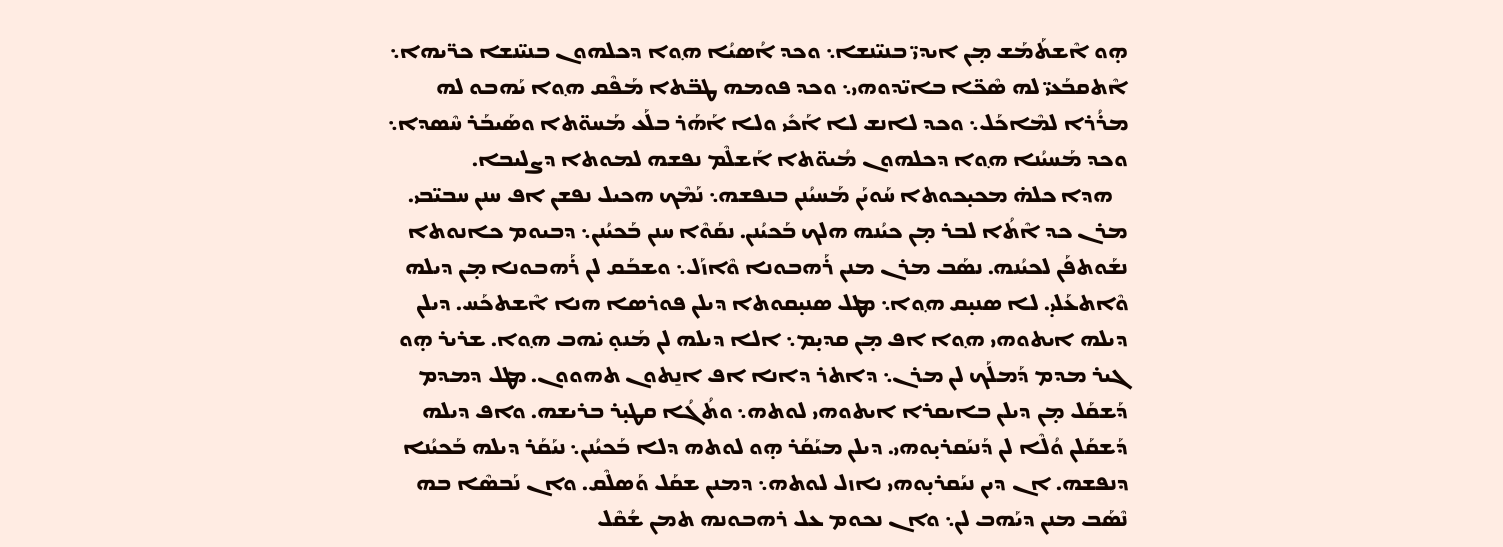ܗ̣ܘ ܐܶܫܬܰܡܰܫ ܡ̣ܢ ܐܝܕܝ̈ ܒܢܝ̈ܢܫܐ܆ ܘܟܕ ܐܳܣܝܳܐ ܗ݂ܘܐ ܕܟܠܗܘܢ ܒܢܝ̈ܢܫܐ ܟܪ̈ܝܗܐ܆ ܐܶܬܩܒܰܥܝ̈ ܠܗ ܣܶܟ̈ܐ ܒܐܝ̈ܕܘܗܝ܆ ܘܟܕ ܦܘܡܗ ܛܒ̈ܬܐ ܡܰܦܶܩ ܗ݂ܘܐ ܝܰܗܒܘ ܠܗ ܡܪܳܪܐ ܠܡܶܐܟܰܠ܆ ܘܟܕ ܠܐܢܫ ܠܐ ܐܰܟܺܝ ܘܠܐ ܐܰܗܰܪ ܒܠܰܥ ܡܰܚܘ̈ܬܐ ܘܣܰܝܒܰܪ ܚܶܣܕܐ܆ ܘܟܕ ܡܰܚܝܳܢܐ ܗ݂ܘܐ ܕܟܠܗܘܢ ܡܳܝܘ̈ܬܐ ܐܰܫܠܶܡ ܢܦܫܗ ܠܡܘܬܐ ܕܨܠܝܒܐ.
   ܗܕܐ ܟܠܗ̇ ܡܟܝ̣ܟܘܬܐ ܚܰܘܝܰܢ ܡܰܚܝܳܢܢ ܒܢܦܫܗ܆ ܢܰܡܶܟ ܗܟܝܠ ܢܦܫܢ ܐܦ ܚܢܢ ܚܒܝ̈ܒܝ. ܡܪܢ ܟܕ ܐܶܬܳܐ ܠܒܪ ܡ̣ܢ ܟܝܳܢܗ ܗܠܟ ܒܰܟܝܳܢܢ. ܢܩܰܘܶܐ ܚܢܢ ܒܰܟܝܳܢܢ܆ ܕܒܝܘܡ ܟܐܢܘܬܐ ܢܫܰܘܬܦܰܢ ܠܟܝܳܢܗ. ܢܣܰܒ ܡܪܢ ܡܢܢ ܪܰܗܒܘܢܐ ܘܶܐܙܰܠ܆ ܘܫܒܰܩ ܠܢ ܪܰܗܒܘܢܐ ܡ̣ܢ ܕܝܠܗ ܘܶܐܬܥܰܠܝ̣. ܠܐ ܣܢܝ̣ܩ ܗ݂ܘܐ܆ ܡܛܠ ܣܢܝ̣ܩܘܬܐ ܕܝܠܢ ܦܘܪܣܐ ܗܢܐ ܐܶܫܬܟܰܚ. ܕܝܠܢ ܕܝܠܗ ܐܝܬܘܗܝ ܗ݂ܘܐ ܐܦ ܡ̣ܢ ܩܕܝ̣ܡ܆ ܐܠܐ ܕܝܠܗ ܠܢ ܡܰܢܘ̣ ܝ̇ܗܒ ܗ݂ܘܐ. ܫܪܝܪ ܗ̣ܘ ܓܝܪ ܡܕܡ ܕܰܡܠܰܟ ܠܢ ܡܪܢ܆ ܕܐܬܪ ܕܐܢܐ ܐܦ ܐܢ̱ܬܘܢ ܬܗܘܘܢ. ܡܛܠ ܕܡܕܡ ܕܰܫܩܰܠ ܡ̣ܢ ܕܝܠܢ ܒܐܝܩܪܐ ܐܝܬܘܗܝ ܠܘܬܗ܆ ܘܬܳܓܳܐ ܩܛܝ̣ܪ ܒܪܝܫܗ. ܘܐܦ ܕܝܠܗ ܕܰܫܩܰܠܢ ܘܳܠܶܐ ܠܢ ܕܰܢܝܰܩܪܝ̣ܘܗܝ. ܕܝܠܢ ܡܝܰܩܰܪ ܗ̣ܘ ܠܘܬܗ ܕܠܐ ܒܰܟܝܳܢܢ܆ ܢܝܰܩܰܪ ܕܝܠܗ ܒܰܟܝܳܢܐ ܕܢܦܫܗ. ܐܢ ܕܝܢ ܢܝܰܩܪܝ̣ܘܗܝ ܢܐܙܠ ܠܘܬܗ܆ ܕܡܢܢ ܫܩܰܠ ܘܰܣܠܶܩ. ܘܐܢ ܢܰܒܣܶܐ ܒܗ ܢܶܣܰܒ ܡܢܢ ܕܝܰܗܒ ܠܢ܆ ܘܐܢ ܢܟܘܡ ܥܠ ܪܗܒܘܢܗ ܬܡܢ ܫܳܩܶܠ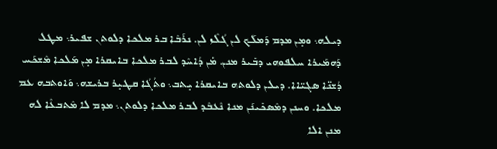ܕܝܠܗ܆ ܘܡ̣ܢ ܡܕܡ ܕܰܡܠܰܟ ܠܢ ܓܳܠܶܙ ܠܢ. ܢܪܰܒܶܐ ܒܪ ܡܠܟܐ ܕܠܘܬܢ ܫܦܝܪ܆ ܡܛܠ ܕܰܗܡܰܝܪܐ ܚܠܦܘܗܝ ܕܒܺܝܪ ܡܢܢ. ܡ̇ܢ ܕܳܐܚܶܕ ܠܒܪ ܡܠܟܐ ܒܐܝܩܪܐ ܡ̣ܢ ܡܰܠܟܐ ܡܶܫܟܰܚ ܕܳܫܢ̈ܐ ܣܓܝ̈ܐܐ. ܕܝܠܢ ܕܠܘܬܗ ܒܐܝܩܪܐ ܝ̣ܬܒ܆ ܘܬܳܓܳܐ ܩܛܝ̣ܪ ܒܪܝܫܗ܆ ܘܰܐܘܬܒܗ ܥܡ ܡܠܟܐ. ܘܚܢܢ ܕܡܶܣܟܺܝܢܰܢ ܡܢܐ ܢܶܥܒܶܕ ܠܒܪ ܡܠܟܐ ܕܠܘܬܢ܆ ܡܕܡ ܠܐ ܡܶܬܒܥܶܐ ܠܗ ܡܢܢ ܐܠܐ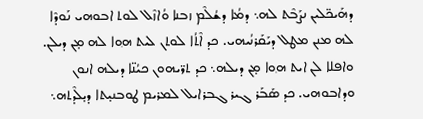ܕܗܰܝܟ̈ܠܝܢ ܢܨܰܒܶܬ ܠܗ܆ ܕܡܳܐ ܕܫܳܠܶܡ ܙܒܢܐ ܘܳܐܙܶܠ ܠܘܬ ܐܒܘܗܝ ܢܰܘܕܶܐ ܠܗ ܡܢܢ ܡܛܠ ܕܝܰܩܰܪܢܳܝܗܝ. ܟܕ ܐܶܬܳܐ ܠܘܬܢ ܠܝܬ ܗ݂ܘܐ ܠܗ ܡ̣ܢ ܕܝܠܢ. ܘܐܦܠܐ ܠܢ ܐܝܬ ܗ݂ܘܐ ܡ̣ܢ ܕܝܠܗ܆ ܟܕ ܬܪ̈ܝܗܘܢ ܟܝܳܢ̈ܐ ܕܝܠܗ ܐܢܘܢ ܘܕܐܒܘܗܝ. ܟܕ ܣܰܒܰܪ ܓܝܪ ܓܒܪܐܝܠ ܠܡܪܝܡ ܛܘܒܢܝ̣ܬܐ ܕܝ̣ܠܶܕܬܗ܆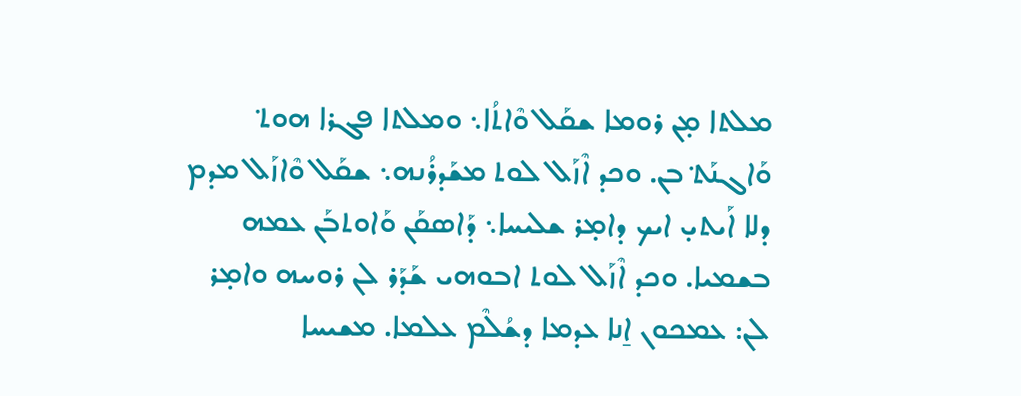ܡܠܬܐ ܡ̣ܢ ܪܘܡܐ ܫܩܰܠ ܘܶܐܬܳܐ܆ ܘܡܠܬܐ ܦܓܪܐ ܗܘܬ݀ ܘܰܐܓܢܰܬ݀ ܒܢ. ܘܟܕ ܐܶܙܰܠ ܠܘܬ ܡܫܰܕܪܳܢܗ܆ ܫܩܰܠ ܘܶܐܙܰܠ ܡܕܡ ܕܠܐ ܐܰܝܬܝ̣ ܐܝܟ ܕܐܡ̣ܪ ܫܠܝܚܐ܆ ܕܰܐܣܩܰܢ ܘܰܐܘܬܒܰܢ ܥܡܗ ܒܫܡܝܐ. ܘܟܕ ܐܶܙܰܠ ܠܘܬ ܐܒܘܗܝ ܫܰܕܰܪ ܠܢ ܪܘܚܗ ܘܐܡ̣ܪ ܠܢ: ܥܡܟܘܢ ܐ̱ܢܐ ܥܕܡܐ ܕܫܳܠܶܡ ܥܠܡܐ. ܡܫܝܚܐ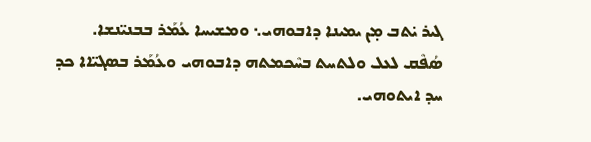ܓܝܪ ܝ̇ܬܒ ܡ̣ܢ ܝܡܝܢܐ ܕܐܒܘܗܝ܆ ܘܡܫܝܚܐ ܥܳܡܰܪ ܒܒܢܝ̈ܢܫܐ. ܣܳܦܶܩ ܠܥܠ ܘܠܬܚܬ ܒܚܶܟܡܬܗ ܕܐܒܘܗܝ ܘܥܳܡܰܪ ܒܣܓܝ̈ܐܐ ܟܕ ܚܕ ܐܝܬܘܗܝ.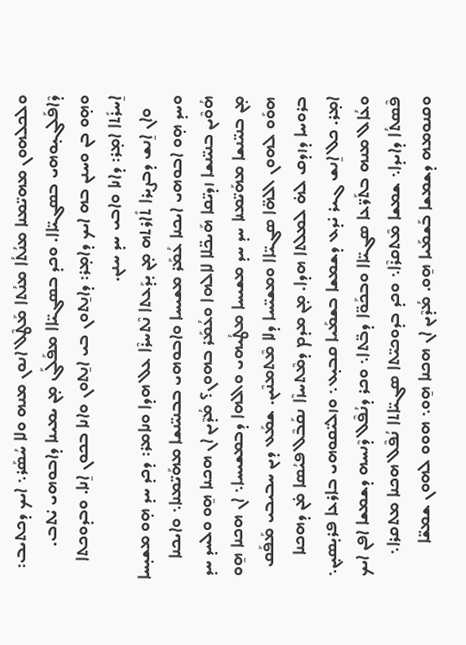ܘܠܟܠܗܘܢ ܡܗܝ̈ܡܢܐ ܡܢܳܬܳܐ ܡܢܳܬܐ ܡܰܛܶܠ ܐܢܘܢ ܡܢܗ ܘܠܐ ܚܳܣܰܪ܆ ܐܝܟ ܕܟܬܝܒ: ܕܶܐܦܰܠܓܝ̣ܘܗܝ ܒܣܓܝ̈ܐܐ. ܘܟܕ ܒܣܓܝ̈ܐܐ ܡܦܰܠܰܓ ܡ̣ܢ ܝܡܝܢܐ ܕܐܒܘܗܝ ܝ̇ܬܒ. ܘܗ̣ܘ ܒܢ ܘܚܢܢ ܒܗ ܐܝܟ ܕܐܡ̣ܪ: ܕܐܢ̱ܬܘܢ ܒܝ ܐܢ̱ܬܘܢ ܘܐܢܐ ܒܟܘܢ ܐ̱ܢܐ. ܘܒܕܘܟܬܐ ܐ̱ܚܪܺܬܐ ܐܡ̣ܪ: ܕܐܢܐ ܘܐܒܝ ܚܕ ܚܢܢ.
   ܘܐܢ ܐ̱ܢܫ ܕܒܨܝ̣ܪܐ ܬܺܐܪܬܗ ܡ̣ܢ ܝ̣ܕܰܥܬܐ ܢܶܬܚܪܶܐ ܥܠ ܗܕܐ ܘܢܐܡܪ: ܕܟܕ ܚܕ ܗ̣ܘ ܡܫܝ̣ܚܐ ܘܚܕ ܗ̣ܘ ܐܒܘܗܝ ܐܝܟܢܐ ܥܳܡܰܪ ܡܫܝܚܐ ܘܐܒܘܗܝ ܒܒܢܝ̈ܢܫܐ ܡܗܰܝ̈ܡܢܐ܆ ܘܐܝܟܢܐ ܗܳܘܶܝܢ ܒܢܝ̈ܢܫܐ ܙܕܝ̈ܩܐ ܗܰܝܟ̈ܠܐ ܠܐܠܗܐ ܘܥܳܡܰܪ ܒܗܘܢ؟ ܡܳܕܶܝܢ ܐܢ ܗܟܢܐ ܗ̱ܘ ܘܠܚܕ ܚܕ ܡ̣ܢ ܒܢܝ̈ܢܫܐ ܡܗܰܝ̈ܡܢܐ ܚܕ ܚܕ ܡܫܝܚܐ ܡܛܳܝܗܝ ܘܐܠܗܐ ܕܒܡܫܝܚܐ܆ ܐܢ ܗܟܢܐ ܗ̱ܘ ܗܘܰܘ ܠܗܘܢ ܐܠܗ̈ܐ ܣܓܝ̈ܐܐ ܘܡܫܝ̈ܚܐ ܕܠܐ ܡܶܬܡܢܶܝܢ. ܫܡܰܥ ܕܝܢ ܚܒܝܒܝ ܡܰܦܰܩ ܒܪܘܚܐ ܕܙܕܩ ܠܗ̇ ܠܡܠܬܐ ܗܕܐ. ܡ̣ܢ ܡܕܡ ܕܡܶܬܚܙܶܐ ܢܩܰܒܶܠ ܦܝܳܣܐ ܡ̇ܢ ܕܗܟܢܐ ܐܡ̣ܪ. ܟܠ ܐ̱ܢܫ ܓܝܪ ܝ̇ܕܥ ܕܫܡܫܐ ܒܫܡܰܝܐ ܩܒܝ̣ܥ܆ ܘܙܠܝ̈ܩܘܗܝ ܒܐܪܥܐ ܦܪܝ̣ܣܝ̣ܢ܆ ܘܥܳܐܠ ܡܢܗ ܒܬܰܪ̈ܥܐ ܣܓܝ̈ܐܐ ܘܒܟܰܘ̈ܐ ܕܒ̈ܬܐ܆ ܘܟܪ ܕܢܳܦܶܠ ܕܶܢܚܗ ܕܫܡܫܐ ܐܦܢ ܐܝܟ ܦܶܣܬܳܐ ܕܐܝܕܐ܆ ܫܡܫܐ ܡܶܬܩܪܶܐ܆ ܘܟܕ ܒܕܘܟܝ̈ܬܐ ܣܓܝ̈ܐܬܐ ܢܳܦܶܠ ܗܟܢܐ ܡܬܩܪܐ܆ ܘܩܢܘܡܗ ܕܫܡܫܐ ܒܰܫܡܰܝܐ ܗ̱ܘ. ܡܳܕܶܝܢ ܐܢ ܗܟܢܐ ܗ̱ܘ܆ ܗܘܘ ܠܗܘܢ ܫܡܫ̈ܐ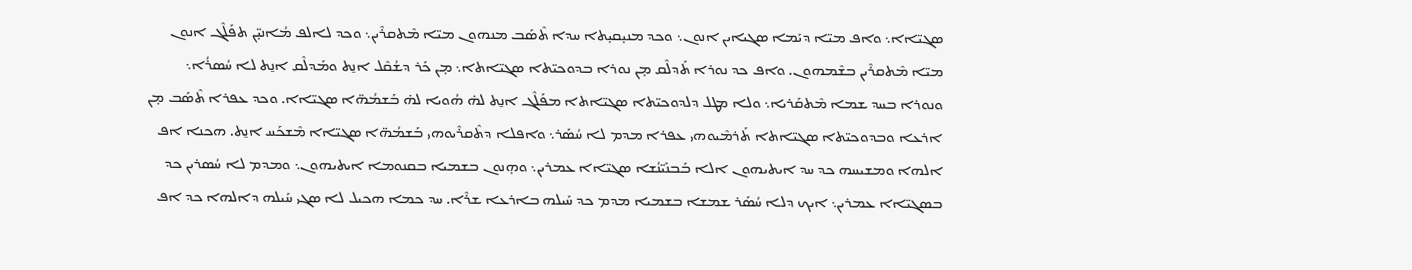ܣܓܝ̈ܐܐ܆ ܘܐܦ ܡܝ̈ܐ ܕܝܰܡܐ ܣܓܝܐܝܢ ܐܢܘܢ܆ ܘܟܕ ܡܢܝ̣ܩܝ̣ܬܐ ܚܕܐ ܬܶܣܰܒ ܡܢܗܘܢ ܡܝ̈ܐ ܡܶܬܩܪܶܝܢ܆ ܘܟܕ ܠܐܠܦ ܡܳܐܢܝ̣̈ܢ ܬܦܰܠܶܓ ܐܢܘܢ ܡܝ̈ܐ ܡܶܬܩܪܶܝܢ ܒܫܶܡܗܘܢ. ܘܐܦ ܟܕ ܢܘܪܐ ܬܰܕܠܶܩ ܡ̣ܢ ܢܘܪܐ ܒܕܘܟܝ̈ܬܐ ܣܓܝ̈ܐܬܐ܆ ܡ̣ܢ ܟܰܪ ܕܫܳܩܶܠ ܐܢ̱ܬ ܘܡܰܕܠܶܩ ܐܢ̱ܬ ܠܐ ܚܳܣܪܳܐ܆ ܘܢܘܪܐ ܒܚܕ ܫܡܐ ܡܶܬܩܰܪܝܐ܆ ܘܠܐ ܡܛܠ ܕܠܕܘܟܝ̈ܬܐ ܣܓܝ̈ܐܬܐ ܡܦܰܠܶܓ ܐܢ̱ܬ ܠܗ̇ ܗܳܘܝܐ ܠܗ̇ ܒܰܫܡܳܗ̈ܐ ܣܓܝ̈ܐܐ. ܘܟܕ ܥܦܪܐ ܬܶܣܰܒ ܡ̣ܢ ܐܪܥܐ ܘܒܕܘܟܝ̈ܬܐ ܣܓܝ̈ܐܬܐ ܬܰܪܡܶܝܘܗܝ ܥܦܪܐ ܡܕܡ ܠܐ ܚܳܣܰܪ܆ ܘܐܦܠܐ ܕܬܶܩܪܶܝܘܗܝ ܒܰܫܡܳܗ̈ܐ ܣܓܝ̈ܐܐ ܡܶܫܟܰܚ ܐܢ̱ܬ. ܗܟܢܐ ܐܦ ܐܠܗܐ ܘܡܫܝܚܗ ܟܕ ܚܕ ܐܝܬܝܗܘܢ ܐܠܐ ܒܰܒܢܰܝ̈ܢܳܫܐ ܣܓܝ̈ܐܐ ܥܡܪܝܢ܆ ܘܗ̣ܢܘܢ ܒܫܡܝܐ ܒܩܢܘܡܐ ܐܝܬܝܗܘܢ܆ ܘܡܕܡ ܠܐ ܚܳܣܪܝܢ ܟܕ ܒܣܓܝ̈ܐܐ ܥܡܪܝܢ܆ ܐܝܟ ܕܠܐ ܚܳܣܰܪ ܫܡܫܐ ܒܫܡܝܐ ܡܕܡ ܟܕ ܚܰܝܠܗ ܒܐܪܥܐ ܫܪܶܐ. ܚܕ ܟܡܐ ܗܟܝܠ ܠܐ ܣܓܝ ܚܰܝܠܗ ܕܐܠܗܐ ܟܕ ܐܦ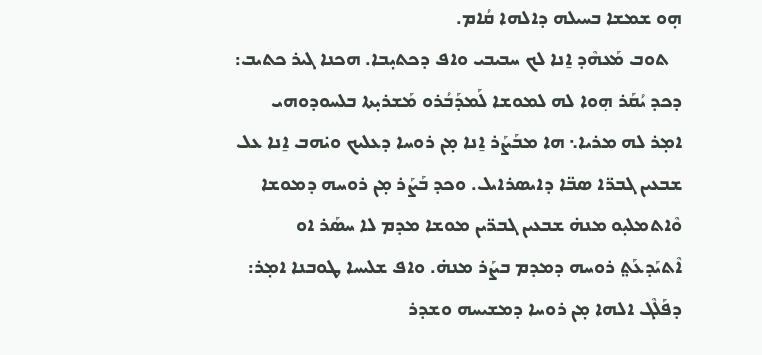ܗ̣ܘ ܫܡܫܐ ܒܚܝܠܗ ܕܐܠܗܐ ܩܳܐܡ.
   ܬܘܒ ܡܰܥܗܶܕ ܐ̱ܢܐ ܠܟ ܚܒܝܒܝ ܘܐܦ ܕܟܬܝ̣ܒܐ. ܗܟܢܐ ܓܝܪ ܟܬܝܒ: ܕܟܕ ܝܳܩܰܪ ܗ݂ܘܐ ܠܗ ܠܡܘܫܐ ܠܰܡܕܰܒܳܪܘ ܡܰܫܪܝ̣ܬܐ ܒܠܚܘܕܘܗܝ ܐܡ̣ܪ ܠܗ ܡܪܝܐ܆ ܗܐ ܡܒܰܨܰܪ ܐ̱ܢܐ ܡ̣ܢ ܪܘܚܐ ܕܥܠܝܟ ܘܝ̇ܗܒ ܐ̱ܢܐ ܥܠ ܫܒܥܝܢ ܓܒܪ̈ܐ ܣܒ̈ܐ ܕܐܝܣܪܐܝܠ. ܘܟܕ ܒܰܨܰܪ ܡ̣ܢ ܪܘܚܗ ܕܡܘܫܐ ܘܶܐܬܡܠܝ̣ܘ ܡܢܗ̇ ܫܒܥܝܢ ܓܒܪ̈ܝܢ ܡܘܫܐ ܡܕܡ ܠܐ ܚܣܰܪ ܐܘ ܐܶܬܝܰܕܥܰܬ݀ ܪܘܚܗ ܕܡܕܡ ܒܨܰܪ ܡܢܗ̇. ܘܐܦ ܫܠܝܚܐ ܛܘܒܢܐ ܐܡ̣ܪ: ܕܦܰܠܶܓ ܐܠܗܐ ܡ̣ܢ ܪܘܚܐ ܕܡܫܝܚܗ ܘܫܕܪ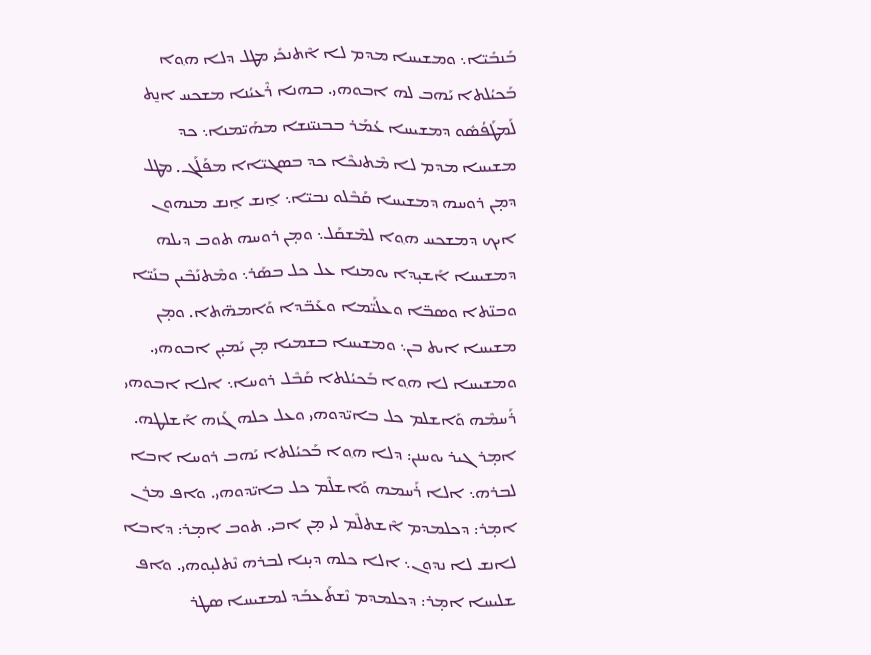ܒܰܢܒܺܝ̈ܐ܆ ܘܡܫܝܚܐ ܡܕܡ ܠܐ ܐܶܬܢܟܺܝ ܡܛܠ ܕܠܐ ܗ݂ܘܐ ܒܰܟܝܳܠܬܐ ܝܰܗܒ ܠܗ ܐܒܘܗܝ. ܒܗܢܐ ܪܶܥܝܳܢܐ ܡܫܟܚ ܐܢ̱ܬ ܠܰܡܛܰܦܳܣܽܘ ܕܡܫܝܚܐ ܥܳܡܰܪ ܒܒܢܝ̈ܢܫܐ ܡܗܰܝ̈ܡܢܐ܆ ܟܕ ܡܫܝܚܐ ܡܕܡ ܠܐ ܡܶܬܢܟܶܐ ܟܕ ܒܣܓܝ̈ܐܐ ܡܦܰܠܰܓ. ܡܛܠ ܕܡ̣ܢ ܪܘܚܗ ܕܡܫܝܚܐ ܩܰܒܶܠܘ ܢܒܝ̈ܐ܆ ܐ̱ܢܫ ܐ̱ܢܫ ܡܢܗܘܢ ܐܝܟ ܕܡܫܟܚ ܗ݂ܘܐ ܠܡܶܫܩܰܠ܆ ܘܡ̣ܢ ܪܘܚܗ ܬܘܒ ܕܝܠܗ ܕܡܫܝܚܐ ܐܰܫܝ̣ܕܐ ܝܘܡܢܐ ܥܠ ܟܠ ܒܣܰܪ܆ ܘܡܶܬܢܰܒܶܝܢ ܒܢܰܝ̈ܐ ܘܒܢ̈ܬܐ ܘܣܒ̈ܐ ܘܥܠܰܝ̈ܡܐ ܘܥܰܒ̈ܕܐ ܘܰܐܡܗ̈ܬܐ. ܘܡ̣ܢ ܡܫܝܚܐ ܐܝܬ ܒܢ܆ ܘܡܫܝܚܐ ܒܫܡܝܐ ܡ̣ܢ ܝܰܡܝ̣ܢ ܐܒܘܗܝ. ܘܡܫܝܚܐ ܠܐ ܗ݂ܘܐ ܒܰܟܝܳܠܬܐ ܩܰܒܶܠ ܪܘܚܐ܆ ܐܠܐ ܐܒܘܗܝ ܪܰܚܡܶܗ ܘܰܐܫܠܡ ܟܠ ܒܐܝ̈ܕܘܗܝ ܘܥܠ ܟܠܗ ܓܰܙܗ ܐܰܫܠܛܗ. ܐܡ̣ܪ ܓܝܪ ܝܘܚܢܢ: ܕܠܐ ܗ݂ܘܐ ܒܰܟܝܳܠܬܐ ܝܰܗܒ ܪܘܚܐ ܐܒܐ ܠܒܪܗ܆ ܐܠܐ ܪܰܚܡܗ ܘܰܐܫܠܶܡ ܟܠ ܒܐܝ̈ܕܘܗܝ. ܘܐܦ ܡܪܢ ܐܡ̣ܪ: ܕܟܠܡܕܡ ܐܶܫܬܠܶܡ ܠܝ ܡ̣ܢ ܐܒܝ. ܬܘܒ ܐܡ̣ܪ: ܕܐܒܐ ܠܐܢܫ ܠܐ ܢܕܘܢ܆ ܐܠܐ ܟܠܗ ܕܝ̣ܢܐ ܠܒܪܗ ܢܶܬܠܝ̣ܘܗܝ. ܘܐܦ ܫܠܝܚܐ ܐܡ̣ܪ: ܕܟܠܡܕܡ ܢܶܫܬܰܥܒܰܕ ܠܡܫܝܚܐ ܣܛܪ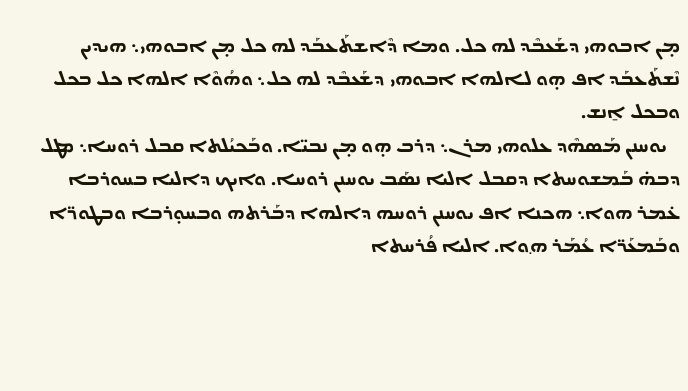ܡ̣ܢ ܐܒܘܗܝ ܕܫܰܥܒܶܕ ܠܗ ܟܠ. ܘܡܐ ܕܶܐܫܬܰܥܒܰܕ ܠܗ ܟܠ ܡ̣ܢ ܐܒܘܗܝ܆ ܗܝܕܝܢ ܢܶܫܬܰܥܒܰܕ ܐܦ ܗ̣ܘ ܠܐܠܗܐ ܐܒܘܗܝ ܕܫܰܥܒܶܕ ܠܗ ܟܠ܆ ܘܗܳܘܶܐ ܐܠܗܐ ܟܠ ܒܟܠ ܘܒܟܠ ܐ̱ܢܫ.
   ܝܘܚܢܢ ܡܰܣܗܶܕ ܥܠܘܗܝ ܡܪܢ܆ ܕܪܒ ܗ̣ܘ ܡ̣ܢ ܢܒܝ̈ܐ. ܘܒܰܟܝܳܠܬܐ ܩܒܠ ܪܘܚܐ܆ ܡܛܠ ܕܒܗ̇ ܒܰܡܫܘܚܬܐ ܕܩܒܠ ܐܠܝܐ ܢܣܰܒ ܝܘܚܢܢ ܪܘܚܐ. ܘܐܝܟ ܕܐܠܝܐ ܒܚܘܪܒܐ ܥ̇ܡܪ ܗܘܐ܆ ܗܟܢܐ ܐܦ ܝܘܚܢܢ ܪܘܚܗ ܕܐܠܗܐ ܕܒܰܪܬܗ ܘܒܚܘ̣ܪܒܐ ܘܒܛܘܪ̈ܐ ܘܒܰܡܥܰܪ̈ܐ ܥܳܡܰܪ ܗ݂ܘܐ. ܐܠܝܐ ܦܳܪܚܬܐ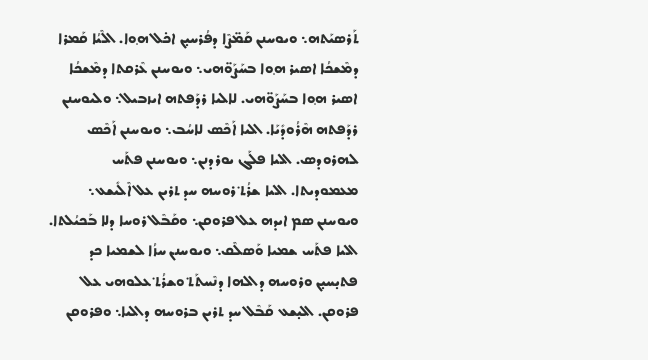ܬܰܪܣܝܰܬܗ܆ ܘܝܘܚܢܢ ܩܰܡ̈ܨܶܐ ܕܦܳܪܚܝ̣ܢ ܐܟ̇ܠ ܗ݂ܘܐ. ܐܠܶܝܳܐ ܩܰܡܪܐ ܕܡܶܫܟܳܐ ܐܣܝܪ ܗ݂ܘܐ ܒܚܰܨܰܘ̈ܗܝ܆ ܘܝܘܚܢܢ ܥܶܪܩܬܐ ܕܡܶܫܟܳܐ ܐܣܝܪ ܗ݂ܘܐ ܒܚܰܨܰܘ̈ܗܝ. ܠܐܠܝܐ ܪܕܰܦܬܗ ܐܝܙܒܝܠ܆ ܘܠܝܘܚܢܢ ܪܕܰܦܬܗ ܗܶܪܳܘܕܺܝܰܐ. ܐܠܝܐ ܐܰܟܶܣ ܠܐܚܳܒ܆ ܘܝܘܚܢܢ ܐܰܟܶܣ ܠܗܪܘܕܣ. ܐܠܝܐ ܦܠܰܓ ܝܘܪܕܢܢ܆ ܘܝܘܚܢܢ ܦܬܰܚ ܡܥܡܘܕܝܬܐ. ܐܠܝܐ ܫܪܳܬ݀ ܪܘܚܗ ܚܕ ܬܪܝܢ ܥܠ ܐܶܠܺܝܫܥ܆ ܘܝܘܚܢܢ ܣܡ ܐܝܕܗ ܥܠ ܦܪܘܩܢ܆ ܘܩܰܒܶܠ ܪܘܚܐ ܕܠܐ ܒܰܟܝܳܠܬܐ. ܐܠܝܐ ܦܬܰܚ ܫܡܝܐ ܘܰܣܠܶܩ܆ ܘܝܘܚܢܢ ܚܙܳܐ ܠܫܡܝܐ ܟܕ ܦܬܝ̣ܚܝ̣ܢ ܘܪܘܚܗ ܕܐܠܗܐ ܕܢܶܚܬܰܬ݀ ܘܫܪܳܬ݀ ܥܠܘܗܝ ܥܠ ܦܪܘܩܢ. ܐܠܝ̣ܫܥ ܩܰܒܶܠ ܚܕ ܬܪܝܢ ܒܪܘܚܗ ܕܐܠܝܐ܆ ܘܦܪܘܩܢ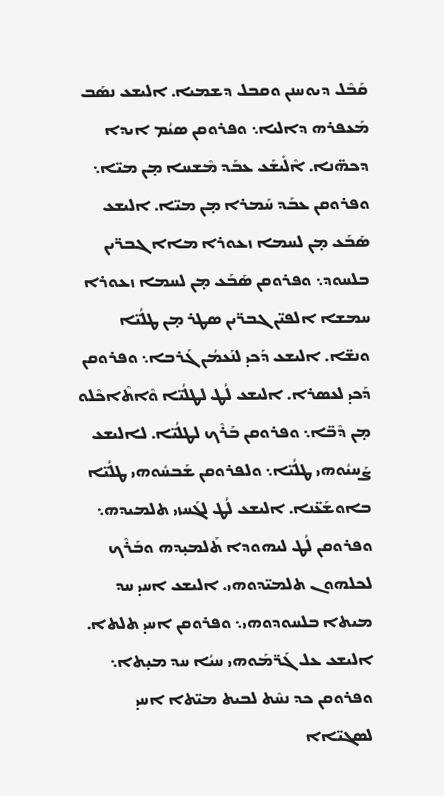ܩܰܒܶܠ ܕܝܘܚܢܢ ܘܩܒܠ ܕܫܡܝܐ. ܐܠܝܫܥ ܢܣܰܒ ܡܰܥܦܪܗ ܕܐܠܝܐ܆ ܘܦܪܘܩܢ ܣܝܳܡ ܐܝܕܐ ܕܟܗ̈ܢܐ. ܐܶܠܺܝܫܰܥ ܥܒܰܕ ܡܶܫܚܐ ܡ̣ܢ ܡܝ̈ܐ܆ ܘܦܪܘܩܢ ܥܒܰܕ ܚܰܡܪܐ ܡ̣ܢ ܡܝ̈ܐ. ܐܠܝܫܥ ܣܰܒܰܥ ܡ̣ܢ ܠܚܡܐ ܙܥܘܪܐ ܡܐܐ ܓܒܪ̈ܝܢ ܒܠܚܘܕ܆ ܘܦܪܘܩܢ ܣܰܒܰܥ ܡ̣ܢ ܠܚܡܐ ܙܥܘܪܐ ܚܡܫܐ ܐܠܦܝ̈ܢ ܓܒܪ̈ܝܢ ܣܛܪ ܡ̣ܢ ܛܠܳܝ̈ܐ ܘܢܫ̈ܐ. ܐܠܝܫܥ ܕܰܟܝ̣ ܠܢܰܥܡܳܢ ܓܰܪܒܐ܆ ܘܦܪܘܩܢ ܕܰܟܝ̣ ܠܥܣܪܐ. ܐܠܝܫܥ ܠܳܛ ܠܛܠܳܝ̈ܐ ܘܶܐܬܶܐܟܶܠܘ ܡ̣ܢ ܕܶܒ̈ܐ܆ ܘܦܪܘܩܢ ܒܰܪܶܟ ܠܛܠܳܝ̈ܐ. ܠܐܠܝܫܥ ܨܰܚܝܽܘܗܝ ܛܠܳܝ̈ܐ܆ ܘܠܦܪܘܩܢ ܫܰܒܚܽܘܗܝ ܛܠܳܝ̈ܐ ܒܐܘܫܰܥ̈ܢܐ. ܐܠܝܫܥ ܠܳܛ ܠܓܰܚܙܝ ܬܠܡܝܕܗ܆ ܘܦܪܘܩܢ ܠܳܛ ܠܝܗܘܕܐ ܬܰܠܡܝ̣ܕܗ ܘܒܰܪܶܟ ܠܟܠܗܘܢ ܬܠܡܝ̈ܕܘܗܝ. ܐܠܝܫܥ ܐܚܝ̣ ܚܕ ܡܝܬܐ ܒܠܚܘܕܘܗܝ܆ ܘܦܪܘܩܢ ܐܚܝ̣ ܬܠܬܐ. ܐܠܝܫܥ ܥܠ ܓܰܪ̈ܡܰܘܗܝ ܚܝܳܐ ܚܕ ܡܝ̣ܬܐ܆ ܘܦܪܘܩܢ ܟܕ ܢܚܶܬ ܠܒܝܬ ܡܝ̈ܬܐ ܐܚܝ̣ ܠܣܓܝ̈ܐܐ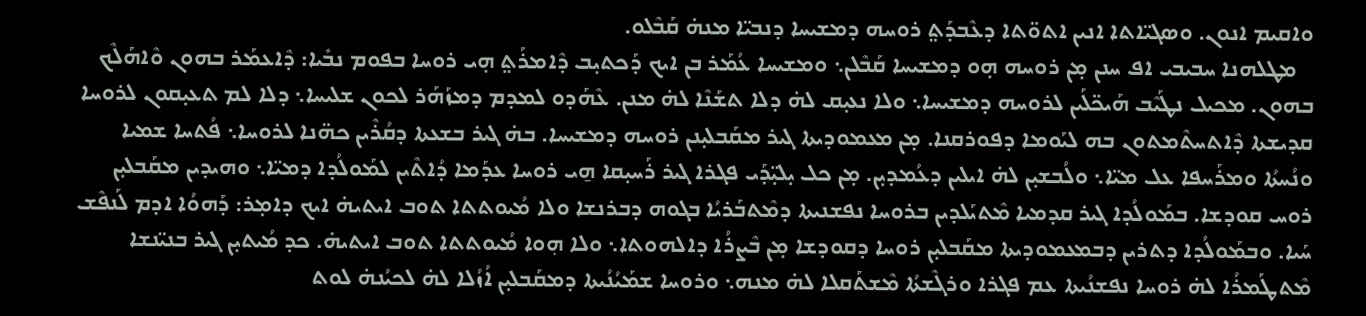ܘܐܩܝܡ ܐܢܘܢ. ܘܣܓܝ̈ܐܬܐ ܐܢܝܢ ܐܬܘ̈ܬܐ ܕܥܶܒܕܰܬ݀ ܪܘܚܗ ܕܡܫܝܚܐ ܕܢܒܝ̈ܐ ܡܢܗ̇ ܩܰܒܶܠܘ.
   ܡܛܠܗܢܐ ܚܒܝܒܝ ܐܦ ܚܢܢ ܡ̣ܢ ܪܘܚܗ ܗ̣ܘ ܕܡܫܝܚܐ ܩܰܒܶܠܢ܆ ܘܡܫܝܚܐ ܥܳܡܰܪ ܒܢ ܐܝܟ ܕܰܟܬܝ̣ܒ ܕܶܐܡܪܰܬ݀ ܗ̣ܝ ܪܘܚܐ ܒܦܘܡ ܢܒܺܝܐ: ܕܶܐܥܡܰܪ ܒܗܘܢ ܘܶܐܗܰܠܶܟ ܒܗܘܢ. ܡܟܝܠ ܢܛܰܝܶܒ ܗܰܝܟ̈ܠܰܝܢ ܠܪܘܚܗ ܕܡܫܝܚܐ܆ ܘܠܐ ܢܥܝ̣ܩ ܠܗ̇ ܕܠܐ ܬܫܰܢܶܐ ܠܗ̇ ܡܢܢ. ܥܶܗܰܕܘ ܠܡܕܡ ܕܡܙܰܗܰܪ ܠܟܘܢ ܫܠܝܚܐ܆ ܕܠܐ ܠܡ ܬܥܝ̣ܩܘܢ ܠܪܘܚܐ ܩܕܝܫܬܐ ܕܶܐܬܚܬܶܡܬܘܢ ܒܗ ܠܝܰܘܡܐ ܕܦܘܪܩܢܐ. ܡ̣ܢ ܡܥܡܘܕܝܬܐ ܓܝܪ ܡܩܰܒܠܝ̣ܢܢ ܪܘܚܗ ܕܡܫܝܚܐ. ܒܗ̇ ܓܝܪ ܒܫܥܬܐ ܕܩܳܪܶܝܢ ܟܗ̈ܢܐ ܠܪܘܚܐ܆ ܦܳܬܚܐ ܫܡܝܐ ܘܢܳܚܬܳܐ ܘܡܪܰܚܦܐ ܥܠ ܡܝ̈ܐ܆ ܘܠܳܒܫܝ̣ܢ ܠܗ̇ ܐܝܠܝܢ ܕܥܳܡܕܝ̣ܢ. ܡ̣ܢ ܟܠ ܝ̣ܠܝ̣̈ܕܰܝ ܦܓܪܐ ܓܝܪ ܪܰܚܝ̣ܩܐ ܗ̱ܝ ܪܘܚܐ ܥܕܰܡܐ ܕܳܐܬܶܝܢ ܠܡܰܘܠܳܕܐ ܕܡܝ̈ܐ܆ ܘܗܝܕܝܢ ܡܩܰܒܠܝ̣ܢ ܪܘܚ ܩܘܕܫܐ. ܒܡܰܘܠܳܕܐ ܓܝܪ ܩܕܡܝܐ ܡܶܬܝܰܠܕܝܢ ܒܪܘܚܐ ܢܦܫܢܝܬܐ ܕܡܶܬܒܰܪܝܳܐ ܒܓܘܗ ܕܒܪܢܫܐ ܘܠܐ ܡܳܝܘܬܬܐ ܬܘܒ ܐܝܬܝܗ̇ ܐܝܟ ܕܐܡ̣ܪ: ܕܰܗܘܳܐ ܐܕܡ ܠܰܢܦܶܫ ܚܰܝܐ. ܘܒܡܰܘܠܳܕܐ ܕܬܪܝܢ ܕܒܡܥܡܘܕܝܬܐ ܡܩܰܒܠܝ̣ܢ ܪܘܚܐ ܕܩܘܕܫܐ ܡ̣ܢ ܒܶܨܪܳܐ ܕܐܠܗܘܬܐ܆ ܘܠܐ ܗ݂ܘܐ ܡܳܝܘܬܬܐ ܬܘܒ ܐܝܬܝܗ̇. ܟܕ ܡܳܝܬܝ̣ܢ ܓܝܪ ܒܢܝ̈ܢܫܐ ܡܶܬܛܰܡܪܳܐ ܠܗ̇ ܪܘܚܐ ܢܦܫܢܳܝܬܐ ܥܡ ܦܓܪܐ ܘܪܓܶܫܬܳܐ ܡܶܫܬܰܩܠܐ ܠܗ̇ ܡܢܗ܆ ܘܪܘܚܐ ܫܡܰܝܳܢܳܝܬܐ ܕܡܩܰܒܠܝ̣ܢ ܐܳܙܳܠܐ ܠܗ̇ ܠܟܝܳܢܗ̇ ܠܘܬ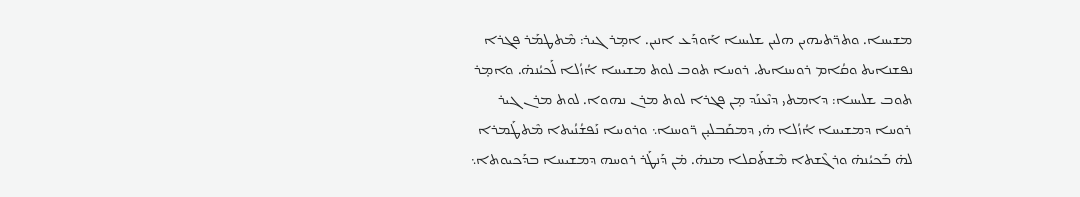ܡܫܝܚܐ. ܘܬܪ̈ܬܝܗܝܢ ܗܠܝܢ ܫܠܝܚܐ ܐܰܘܕܰܥ ܐܢܝܢ. ܐܡ̣ܪ ܓܝܪ: ܡܶܬܛܡܰܪ ܦܓܪܐ ܢܦܫܢܐܝܬ ܘܩܳܐܡ ܪܘܚܢܐܝܬ. ܪܘܚܐ ܬܘܒ ܠܘܬ ܡܫܝܚܐ ܐܳܙܳܠܐ ܠܰܟܝܳܢܗ̇. ܘܐܡ̣ܪ ܬܘܒ ܫܠܝܚܐ: ܕܐܡܬܝ ܕܢܶܥܢܰܕ ܡ̣ܢ ܦܓܪܐ ܠܘܬ ܡܪܢ ܢܗܘܐ. ܠܘܬ ܡܪܢ ܓܝܪ ܪܘܚܐ ܕܡܫܝܚܐ ܐܳܙܳܠܐ ܗ̇ܝ ܕܡܩܰܒܠܝ̣ܢ ܪ̈ܘܚܢܐ܆ ܘܪܘܚܐ ܢܰܦܫܳܢܳܝܬܐ ܡܶܬܛܰܡܪܐ ܠܗ̇ ܒܰܟܝܳܢܗ̇ ܘܪܓܶܫܬܐ ܡܶܫܬܰܩܠܐ ܡܢܗ̇. ܡ̇ܢ ܕܰܢܛܰܪ ܪܘܚܗ ܕܡܫܝܚܐ ܒܕܰܟܝܘܬܐ܆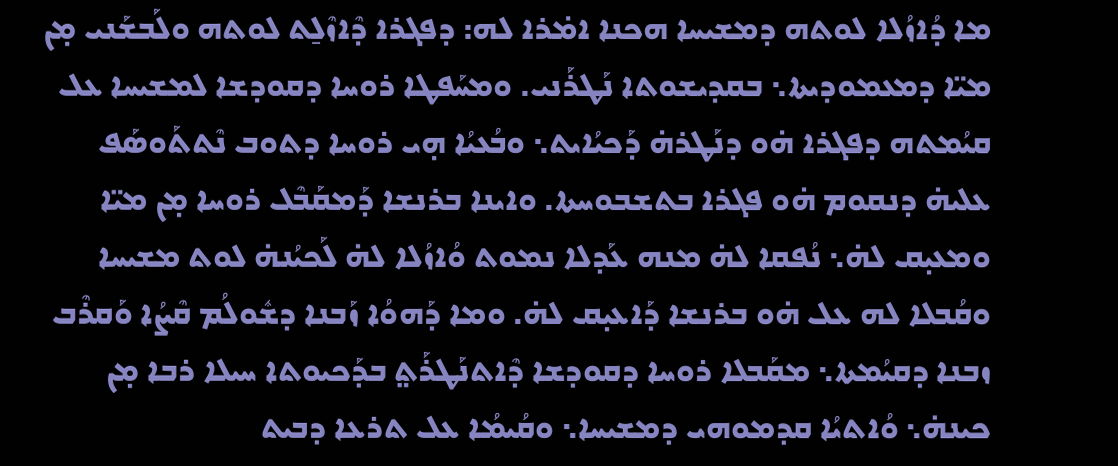ܡܐ ܕܳܐܙܳܠܐ ܠܘܬܗ ܕܡܫܝܚܐ ܗܟܢܐ ܐܡ̇ܪܐ ܠܗ: ܕܦܓܪܐ ܕܶܐܙܶܠ̱ܬ ܠܘܬܗ ܘܠܰܒܫܰܢܝ ܡ̣ܢ ܡܝ̈ܐ ܕܡܥܡܘܕܝܬܐ܆ ܒܩܕܝܫܘܬܐ ܢܰܛܪܰܢܝ. ܘܡܚܰܦܛܐ ܪܘܚܐ ܕܩܘܕܫܐ ܠܡܫܝܚܐ ܥܠ ܩܝܳܡܬܗ ܕܦܓܪܐ ܗ̇ܘ ܕܢܰܛܪܗ̇ ܕܰܟܝܳܐܝܬ܆ ܘܒܳܥܝܳܐ ܗ̣ܝ ܪܘܚܐ ܕܬܘܒ ܢܶܬܬܰܘܣܰܦ ܥܠܝܗ̇ ܕܢܩܘܡ ܗ̇ܘ ܦܓܪܐ ܒܬܫܒܘܚܬܐ. ܘܐܝܢܐ ܒܪܢܫܐ ܕܰܡܩܰܒܶܠ ܪܘܚܐ ܡ̣ܢ ܡܝ̈ܐ ܘܡܥܝ̣ܩ ܠܗ̇܆ ܢܳܦܩܐ ܠܗ̇ ܡܢܗ ܥܰܕܠܐ ܢܡܘܬ ܘܳܐܙܳܠܐ ܠܗ̇ ܠܰܟܝܳܢܗ̇ ܠܘܬ ܡܫܝܚܐ ܘܩܳܒܠܐ ܠܗ ܥܠ ܗ̇ܘ ܒܪܢܫܐ ܕܰܐܥܝ̣ܩ ܠܗ̇. ܘܡܐ ܕܰܗܘܳܐ ܙܰܒܢܐ ܕܫܽܘܠܳܡ ܩܶܨܳܐ ܘܰܩܪܶܒ ܙܒܢܐ ܕܩܝܳܡܬܐ܆ ܡܩܰܒܠܐ ܪܘܚܐ ܕܩܘܕܫܐ ܕܶܐܬܢܰܛܪܰܬ݀ ܒܕܰܟܝܘܬܐ ܚܝܠܐ ܪܒܐ ܡ̣ܢ ܟܝܢܗ̇܆ ܘܳܐܬܝܳܐ ܩܕܡܘܗܝ ܕܡܫܝܚܐ܆ ܘܩܳܝܡܳܐ ܥܠ ܬܪܥܐ ܕܒܝܬ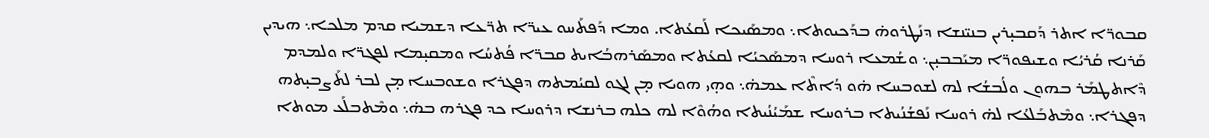ܩܒܘܪ̈ܐ ܐܬܪ ܕܰܩܒܝ̣ܪܝܢ ܒܢܝ̈ܢܫܐ ܕܢܰܛܪܘܗ̇ ܒܕܰܟܝܘܬܐ܆ ܘܡܣܰܝܟܐ ܠܰܩܥܳܬܐ. ܘܡܐ ܕܰܦܬܰܚܘ ܥܝܪ̈ܐ ܬܪ̈ܥܐ ܕܫܡܝܐ ܩܕܡ ܡܠܟܐ܆ ܗܝܕܝܢ ܩܰܪܢܐ ܩܳܪܝܳܐ ܘܫܝܦܘܪ̈ܐ ܡܝܰܒܒܝ̣ܢ܆ ܘܫܳܡܥܐ ܪܘܚܐ ܕܡܣܰܟܝܳܐ ܠܩܥܳܬܐ ܘܡܣܰܪܗܒܳܐܝܬ ܩܒܪ̈ܐ ܦܳܬܚܳܐ ܘܡܩܝ̣ܡܐ ܠܦܓܪ̈ܐ ܘܠܡܕܡ ܕܶܐܬܛܡܰܪ ܒܗܘܢ ܘܠܳܒܫܳܐ ܠܗ ܠܫܘܒܚܐ ܗ̇ܘ ܕܳܐܬܶܐ ܥܡܗ̇܆ ܘܗ̣ܝ ܗܘܝܐ ܡ̣ܢ ܠܓܘ ܠܩܝܳܡܬܗ ܕܦܓܪܐ ܘܫܘܒܚܐ ܡ̣ܢ ܠܒܪ ܠܬܰܨܒܝ̣ܬܗ ܕܦܓܪܐ܆ ܘܡܶܬܒܰܠܥܳܐ ܠܗ̇ ܪܘܚܐ ܢܰܦܫܳܢܳܝܬܐ ܒܪܘܚܐ ܫܡܰܝܳܢܳܝܬܐ ܘܗܳܘܶܐ ܠܗ ܟܠܗ ܒܪܢܫܐ ܕܪܘܚܐ ܟܕ ܦܓܪܗ ܒܗ̇܆ ܘܡܶܬܒܠܰܥ ܡܘܬܐ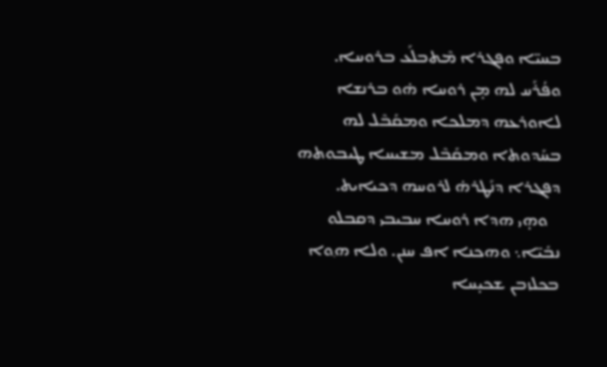ܒܚܝ̈ܐ ܘܦܓܪܐ ܡܶܬܒܠܰܥ ܒܪܘܚܐ. ܘܦܳܪܰܚ ܠܗ ܡ̣ܢ ܪܘܚܐ ܗ̇ܘ ܒܪܢܫܐ ܠܐܘܪܥܗ ܕܡܠܟܐ ܘܡܩܰܒܶܠ ܠܗ ܒܚܰܕܘܬܐ ܘܡܩܰܒܶܠ ܡܫܝܚܐ ܛܝܒܘܬܗ ܕܦܓܪܐ ܕܢܰܛܪܗ̇ ܠܪܘܚܗ ܕܟܝܐܝܬ.
   ܘܗ̣ܝ ܗܕܐ ܪܘܚܐ ܚܒܝܒܝ ܕܩܒܠܘ ܢܒܺܝ̈ܐ܆ ܘܗܟܢܐ ܐܦ ܚܢܢ. ܘܠܐ ܗ݂ܘܐ ܒܟܠܙܒܢ ܫܟܝ̣ܚܐ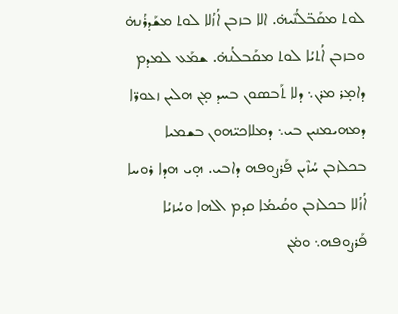ܠܘܬ ܡܩܰܒ̈ܠܳܢܶܝܗ̇. ܐܠܐ ܒܙܒܢ ܐܳܙܳܠܐ ܠܘܬ ܡܫܰܕܪܳܢܗ̇ ܘܒܙܒܢ ܐܳܬܝܳܐ ܠܘܬ ܡܩܰܒܠܳܢܗ̇. ܫܡܰܥ ܠܡܕܡ ܕܐܡ̣ܪ ܡܪܢ܆ ܕܠܐ ܬܰܒܣܘܢ ܒܚܕ ܡ̣ܢ ܗܠܝܢ ܙܥܘܪ̈ܐ ܕܡܗܝܡܢܝܢ ܒܝ܆ ܕܡܠܐܟܝ̈ܗܘܢ ܒܫܡܝܐ ܒܟܠܙܒܢ ܚܳܙܶܝܢ ܦܰܪܨܘܦܗ ܕܐܒܝ. ܗ̣ܝ ܗܕܐ ܪܘܚܐ ܐܳܙܳܠܐ ܒܟܠܙܒܢ ܘܩܳܝܡܳܐ ܩܕܡ ܐܠܗܐ ܘܚܳܙܝܳܐ ܦܰܪܨܘܦܗ܆ ܘܡ̇ܢ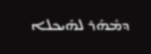ܕܡܰܗܰܪ ܠܗܰܝܟܠܐ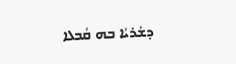ܕܫܳܪܝܳܐ ܒܗ ܩܳܒܠܐ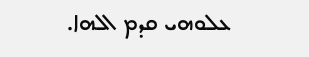ܥܠܘܗܝ ܩܕܡ ܐܠܗܐ.